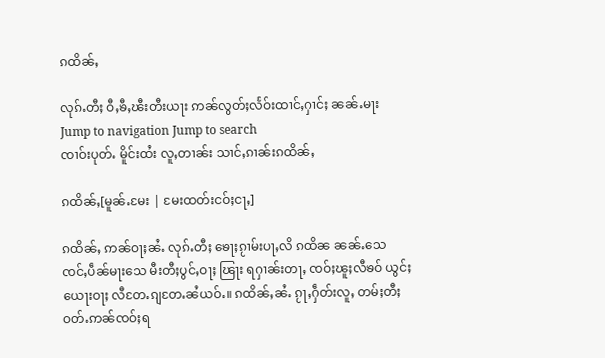ၵထိၼ်ႇ

လုၵ်ႉတီႈ ဝီႇၶီႇၽီးတီးယႃး ဢၼ်လွတ်ႈလႅဝ်းထၢင်ႇႁၢင်ႈ ၼၼ်ႉမႃး
Jump to navigation Jump to search
ၸၢဝ်းပုတ်ႉ မိူင်းထႆး လူႇတၢၼ်း သၢင်ႇၵၢၼ်းၵထိၼ်ႇ

ၵထိၼ်ႇ[မူၼ်ႉမႄး | မႄးထတ်းငဝ်ႈငႃႇ]

ၵထိၼ်ႇ ဢၼ်ဝႃႈၼႆႉ လုၵ်ႉတီႈ ၶေႃႈၵႂၢမ်းပႃႇလိ ၵထိၼ ၼၼ်ႉသေ ၸင်ႇပဵၼ်မႃးသေ မီးတီႈပွင်ႇဝႃႈ ၽြႃး ရႁၢၼ်းတႃႇ ၸဝ်ႈၽူႈလီၶဝ် ယွင်ႈယေႃးဝႃႈ လီတႄႉၵျတႄႉၼႆယဝ်ႉ။ ၵထိၼ်ႇၼႆႉ ၵႂႃႇႁဵတ်းလူႇ တမ်ႈတီႈ ဝတ်ႉဢၼ်ၸဝ်ႈရ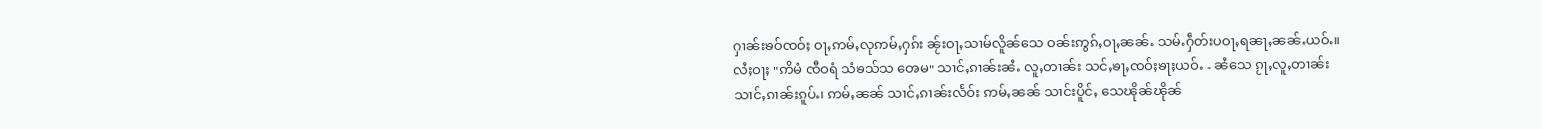ႁၢၼ်းၶဝ်ၸဝ်ႈ ဝႃႇဢမ်ႇလုဢမ်ႇႁၵ်း ၼႂ်းဝႃႇသၢမ်လိူၼ်သေ ဝၼ်းဢွၵ်ႇဝႃႇၼၼ်ႉ သမ်ႉႁဵတ်းပဝႃႇရၼႃႇၼၼ်ႉယဝ်ႉ။ လႆႈဝႃႈ "ဢိမံ ၸီဝရံ သံၶသ်သ ၻေမ" သၢင်ႇၵၢၼ်းၼႆႉ လူႇတၢၼ်း သင်ႇၶႃႇၸဝ်ႈၶႃႈယဝ်ႉ - ၼႆသေ ၵႂႃႇလူႇတၢၼ်း သၢင်ႇၵၢၼ်းၵူပ်ႉ၊ ဢမ်ႇၼၼ် သၢင်ႇၵၢၼ်းလႅဝ်း ဢမ်ႇၼၼ် သၢင်းပိူင်ႇ သေၽိုၼ်ၽိုၼ်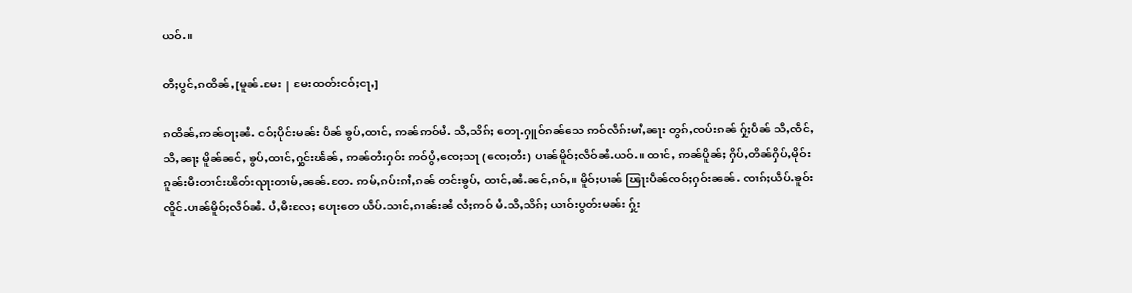ယဝ်ႉ။

တီႈပွင်ႇၵထိၼ်ႇ[မူၼ်ႉမႄး | မႄးထတ်းငဝ်ႈငႃႇ]

ၵထိၼ်ႇဢၼ်ဝႃႈၼႆႉ ငဝ်ႈပိုင်းမၼ်း ပဵၼ် ၶွပ်ႇထၢင်ႇ ဢၼ်ဢဝ်မႆႉ သီႇသိၵ်ႈ တေႃႉႁူဝ်ၵၼ်သေ ဢဝ်လဵၵ်းမၢႆႇၼႃး တွၵ်ႇၸပ်းၵၼ် ႁႂ်ႈပဵၼ် သီႇၸဵင်ႇ သီႇၼႃႈ မိူၼ်ၼင်ႇ ၶွပ်ႇထၢင်ႇႁွင်းၽႅၼ်ႇ ဢၼ်တႆးႁဝ်း ဢဝ်ပွႆႇၸေႈသႃ (ၸေႈတႆး) ပၢၼ်မိူဝ်ႈလဵဝ်ၼႆႉယဝ်ႉ။ ထၢင်ႇ ဢၼ်ပိူၼ်ႈ ႁိပ်ႇတိၼ်ႁိပ်ႇမိုဝ်း ၵူၼ်းမီးတၢင်းၽိတ်းၺႃးတၢမ်ႇၼၼ်ႉတႄႉ ဢမ်ႇၵပ်းၵၢႆႇၵၼ် တင်းၶွပ်ႇ ထၢင်ႇၼႆႉၼင်ႇၵဝ်ႇ။ မိူဝ်ႈပၢၼ် ၽြႃးပဵၼ်ၸဝ်ႈႁဝ်းၼၼ်ႉ ၸၢၵ်ႈယဵပ်ႉၶူဝ်း ၸိူင်ႉပၢၼ်မိူဝ်ႈလဵဝ်ၼႆႉ ပႆႇမီးလႄႈ ပေႃးတေ ယဵပ်ႉသၢင်ႇၵၢၼ်းၼႆ လႆႈဢဝ် မႆႉသီႇသိၵ်ႈ ယၢဝ်းပွတ်းမၼ်း ႁႂ်း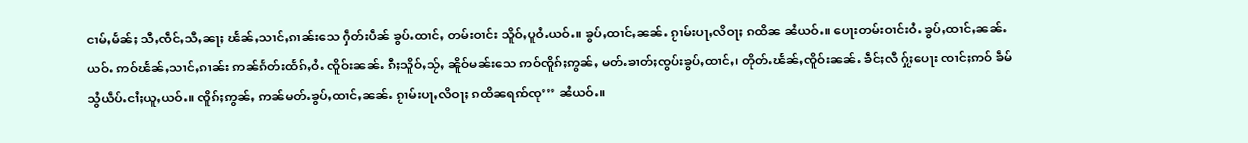ငၢမ်ႇမႅၼ်ႈ သီႇၸဵင်ႇသီႇၼႃႈ ၽႅၼ်ႇသၢင်ႇၵၢၼ်းသေ ႁဵတ်းပဵၼ် ၶွပ်ႉထၢင်ႇ တမ်းဝၢင်း သိူဝ်ႇပူဝႆႉယဝ်ႉ။ ၶွပ်ႇထၢင်ႇၼၼ်ႉ ၵႂၢမ်းပႃႇလိဝႃႈ ၵထိၼ ၼႆယဝ်ႉ။ ပေႃးတမ်းဝၢင်းဝႆႉ ၶွပ်ႇထၢင်ႇၼၼ်ႉယဝ်ႉ ဢဝ်ၽႅၼ်ႇသၢင်ႇၵၢၼ်း ဢၼ်ၵႅတ်းထႅၵ်ႇဝႆႉ ၸိူဝ်းၼၼ်ႉ ၵီႈသိူဝ်ႇသႂ်ႇ ၼိူဝ်မၼ်းသေ ဢဝ်ၸိူၵ်ႈဢွၼ်ႇ မတ်ႉၶၢတ်ႈၸွပ်းၶွပ်ႇထၢင်ႇ၊ တိုတ်ႉၽႅၼ်ႇၸိူဝ်းၼၼ်ႉ ၶဵင်ႈလီ ႁႂ်ႈပေႃး ၸၢင်ႈဢဝ် ၶဵမ်သွႆယဵပ်ႉငၢႆႈယူႇယဝ်ႉ။ ၸိူၵ်ႈဢွၼ်ႇ ဢၼ်မတ်ႉၶွပ်ႇထၢင်ႇၼၼ်ႉ ၵႂၢမ်းပႃႇလိဝႃႈ ၵထိၼရꩡ်ၸု’’’ ၼႆယဝ်ႉ။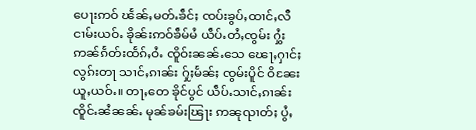ပေႃးဢဝ် ၽႅၼ်ႇမတ်ႉၶဵင်ႈ ၸပ်းၶွပ်ႇထၢင်ႇလီငၢမ်းယဝ်ႉ ၶိုၼ်းဢဝ်ၶဵမ်မႆ ယဵပ်ႉတႆႇၸွမ်း ႁွႆးဢၼ်ၵႅတ်းထႅၵ်ႇဝႆႉ ၸိူဝ်းၼၼ်ႉသေ ၽေႃႇႁၢင်ႈလွၵ်းတႃ သၢင်ႇၵၢၼ်း ႁႂ်ႈမႅၼ်ႈ ၸွမ်းပိူင် ဝိၼႄးယူႇယဝ်ႉ။ တႃႇတေ ၶိုင်ပွင် ယဵပ်ႉသၢင်ႇၵၢၼ်း ၸိူင်ႉၼႆၼၼ်ႉ မုၼ်ၶမ်းၽြႃး ဢၼုၺၢတ်ႈ ပွႆႇ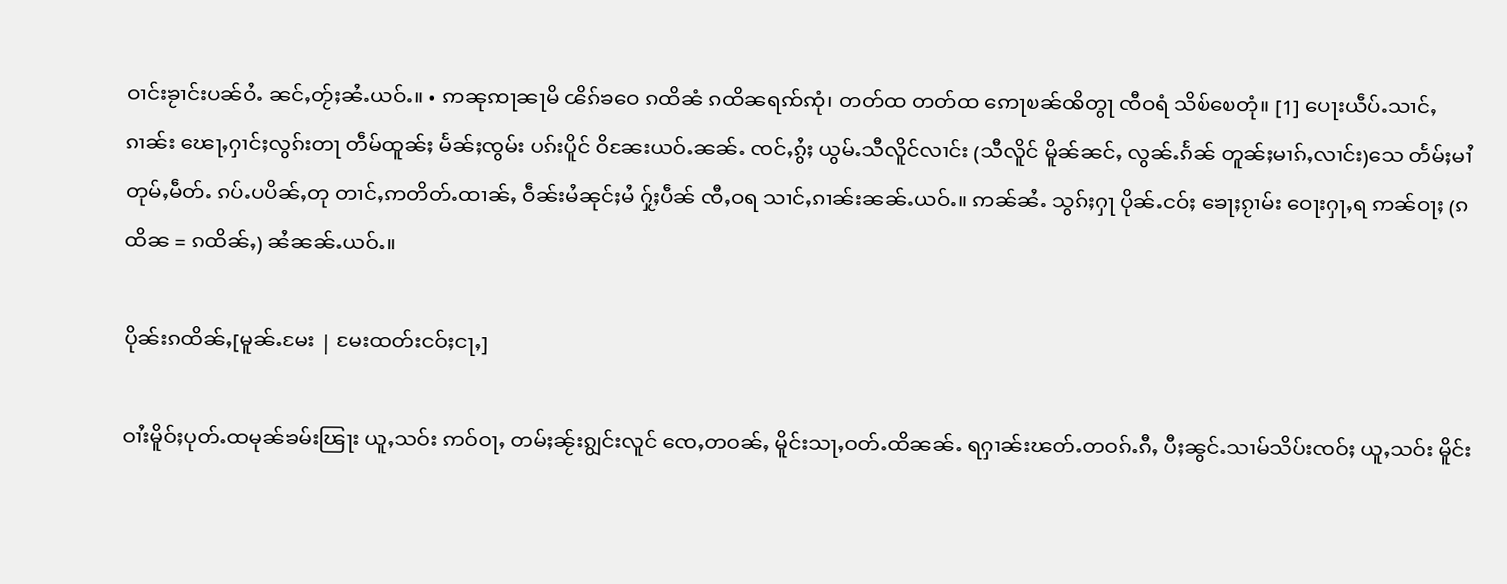ဝၢင်းၶႂၢင်းပၼ်ဝႆႉ ၼင်ႇတႂ်ႈၼႆႉယဝ်ႉ။ • ဢၼုꩡႃၼႃမိ ꧤိၵ်ၶဝေ ၵထိၼံ ၵထိၼရꩡ်ꩡုံ၊ တတ်ထ တတ်ထ ဢေႃၿၼ်ꩪိတွႃ ၸီဝရံ သိၿ်ၿေတုံ။ [1] ပေႃးယဵပ်ႉသၢင်ႇၵၢၼ်း ၽေႃႇႁၢင်ႈလွၵ်းတႃ တဵမ်ထူၼ်ႈ မႅၼ်ႈၸွမ်း ပၵ်းပိူင် ဝိၼႄးယဝ်ႉၼၼ်ႉ ၸင်ႇၵွႆႈ ယွမ်ႉသီလိူင်လၢင်း (သီလိူင် မိူၼ်ၼင်ႇ လွၼ်ႉၵႅၼ် တူၼ်ႈမၢၵ်ႇလၢင်း)သေ တႅမ်ႈမၢႆတုမ်ႇမဵတ်ႉ ၵပ်ႉပပိၼ်ႇတု တၢင်ႇဢတိတ်ႉထၢၼ်ႇ ဝဵၼ်းမႆၼုင်ႈမႆ ႁႂ်ႈပဵၼ် ၸီႇဝရ သၢင်ႇၵၢၼ်းၼၼ်ႉယဝ်ႉ။ ဢၼ်ၼႆႉ သွၵ်ႈႁႃ ပိုၼ်ႉငဝ်ႈ ၶေႃႈၵႂၢမ်း ဝေႃးႁႃႇရ ဢၼ်ဝႃႈ (ၵထိၼ = ၵထိၼ်ႇ) ၼႆၼၼ်ႉယဝ်ႉ။

ပိုၼ်းၵထိၼ်ႇ[မူၼ်ႉမႄး | မႄးထတ်းငဝ်ႈငႃႇ]

ဝၢႆးမိူဝ်ႈပုတ်ႉထမုၼ်ၶမ်းၽြႃး ယူႇသဝ်း ဢဝ်ဝႃႇ တမ်ႈၼႂ်းၵျွင်းလူင် ၸေႇတဝၼ်ႇ မိူင်းသႃႇဝတ်ႉထိၼၼ်ႉ ရႁၢၼ်းၽတ်ႉတဝၵ်ႉၵီႇ ပီႈၼွင်ႉသၢမ်သိပ်းၸဝ်ႈ ယူႇသဝ်း မိူင်း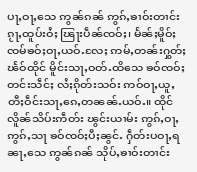ပႃႇဝႃႇသေ ဢွၼ်ၵၼ် ဢွၵ်ႇၶၢဝ်းတၢင်း ၵႂႃႇထူပ်းဝႆႈ ၽြႃးပဵၼ်ၸဝ်ႈ၊ မႅၼ်ႈမိူဝ်ႈ ၸမ်ၶဝ်ႈဝႃႇယဝ်ႉလႄႈ ဢမ်ႇတၼ်းႁွတ်ႈၽႅဝ်ထိုင် မိူင်းသႃႇဝတ်ႉထိသေ ၶဝ်ၸဝ်ႈတင်းသဵင်ႈ လႆႈၵိုတ်းသဝ်း ဢဝ်ဝႃႇယူႇ တီႈဝဵင်းသႃႇၵေႇတၼၼ်ႉယဝ်ႉ။ ထိုင် လိူၼ်သိပ်းဢဵတ်း ၽွင်းယၢမ်း ဢွၵ်ႇဝႃႇဢွၵ်ႇသႃ ၶဝ်ၸဝ်ႈပီႈၼွင်ႉ ႁဵတ်းပဝႃႇရၼႃႇသေ ဢွၼ်ၵၼ် သိုပ်ႇၶၢဝ်းတၢင်း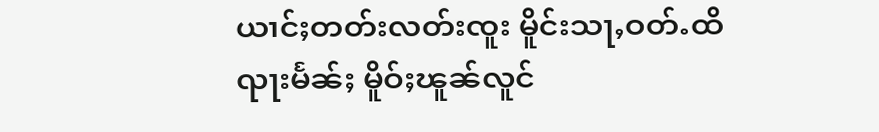ယၢင်ႈတတ်းလတ်းၸူး မိူင်းသႃႇဝတ်ႉထိ ၺႃးမႅၼ်ႈ မိူဝ်ႈၽူၼ်လူင်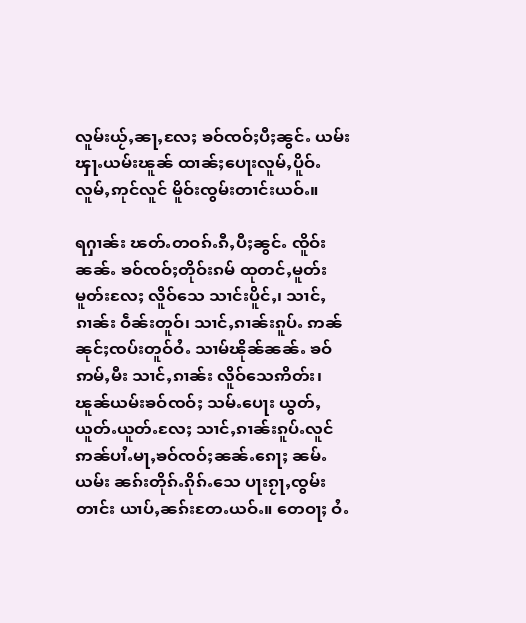လူမ်းယႂ်ႇၼႃႇလႄႈ ၶဝ်ၸဝ်ႈပီႈၼွင်ႉ ယမ်းၾႃႉယမ်းၽူၼ် ထၢၼ်ႈပေႃးလူမ်ႇပိူဝ်ႉ လူမ်ႇဢုင်လူင် မိူဝ်းၸွမ်းတၢင်းယဝ်ႉ။

ရႁၢၼ်း ၽတ်ႉတဝၵ်ႉၵီႇပီႈၼွင်ႉ ၸိူဝ်းၼၼ်ႉ ၶဝ်ၸဝ်ႈတိုဝ်းၵမ် ထုတင်ႇမူတ်းမူတ်းလႄႈ လိူဝ်သေ သၢင်းပိူင်ႇ၊ သၢင်ႇၵၢၼ်း ဝဵၼ်းတူဝ်၊ သၢင်ႇၵၢၼ်းၵူပ်ႉ ဢၼ်ၼုင်ႈၸပ်းတူဝ်ဝႆႉ သၢမ်ၽိုၼ်ၼၼ်ႉ ၶဝ်ဢမ်ႇမီး သၢင်ႇၵၢၼ်း လိူဝ်သေဢိတ်း၊ ၽူၼ်ယမ်းၶဝ်ၸဝ်ႈ သမ်ႉပေႃး ယွတ်ႇယူတ်ႉယူတ်ႉလႄႈ သၢင်ႇၵၢၼ်းၵူပ်ႉလူင် ဢၼ်ပၢႆႉမႃႇၶဝ်ၸဝ်ႈၼၼ်ႉၵေႃႈ ၼမ်ႉယမ်း ၼၵ်းတိုၵ်ႉၵိုၵ်ႉသေ ပႃးၵႂႃႇၸွမ်းတၢင်း ယၢပ်ႇၼၵ်းတႄႉယဝ်ႉ။ တေဝႃႈ ဝႆႉ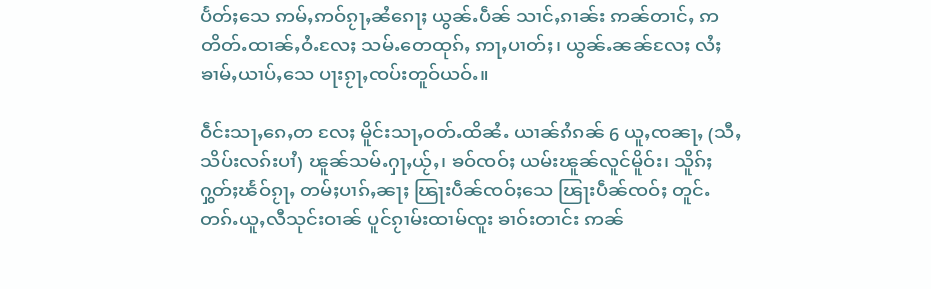ပႅတ်ႈသေ ဢမ်ႇဢဝ်ၵႂႃႇၼႆၵေႃႈ ယွၼ်ႉပဵၼ် သၢင်ႇၵၢၼ်း ဢၼ်တၢင်ႇ ဢတိတ်ႉထၢၼ်ႇဝႆႉလႄႈ သမ်ႉတေထုၵ်ႇ ဢႃႇပၢတ်ႈ၊ ယွၼ်ႉၼၼ်လႄႈ လႆႈၶၢမ်ႇယၢပ်ႇသေ ပႃးၵႂႃႇၸပ်းတူဝ်ယဝ်ႉ။

ဝဵင်းသႃႇၵေႇတ လႄႈ မိူင်းသႃႇဝတ်ႉထိၼႆႉ ယၢၼ်ၵႆၵၼ် 6 ယူႇၸၼႃႇ (သီႇသိပ်းလၵ်းပၢႆ) ၽူၼ်သမ်ႉႁႃႇယႂ်ႇ၊ ၶဝ်ၸဝ်ႈ ယမ်းၽူၼ်လူင်မိူဝ်း၊ သိူၵ်ႈႁွတ်ႈၽႅဝ်ၵႂႃႇ တမ်ႈပၢၵ်ႇၼႃႈ ၽြႃးပဵၼ်ၸဝ်ႈသေ ၽြႃးပဵၼ်ၸဝ်ႈ တူင်ႉတၵ်ႉယူႇလီသုင်းဝၢၼ် ပူင်ၵႂၢမ်းထၢမ်ၸူး ၶၢဝ်းတၢင်း ဢၼ်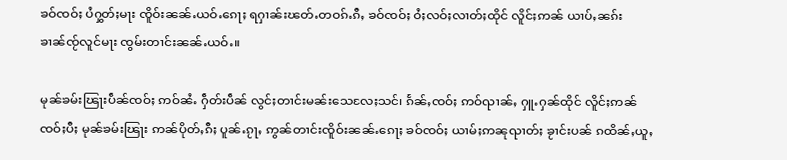ၶဝ်ၸဝ်ႈ ပႆႁွတ်ႈမႃး ၸိူဝ်းၼၼ်ႉယဝ်ႉၵေႃႈ ရႁၢၼ်းၽတ်ႉတဝၵ်ႉၵီႇ ၶဝ်ၸဝ်ႈ ဝႆႈလဝ်ႈလၢတ်ႈထိုင် လိူင်ႈဢၼ် ယၢပ်ႇၼၵ်း ၶၢၼ်ၸႂ်လူင်မႃး ၸွမ်းတၢင်းၼၼ်ႉယဝ်ႉ။

မုၼ်ၶမ်းၽြႃးပဵၼ်ၸဝ်ႈ ဢဝ်ၼႆႉ ႁဵတ်းပဵၼ် လွင်ႈတၢင်းမၼ်းသေလႄႈသင်၊ ၵႅၼ်ႇၸဝ်ႈ ဢဝ်ၺၢၼ်ႇ ႁူႉႁၼ်ထိုင် လိူင်ႈဢၼ်ၸဝ်ႈပီႈ မုၼ်ၶမ်းၽြႃး ဢၼ်ပိုတ်ႇၵီႈ ပူၼ်ႉၵႂႃႇ ဢွၼ်တၢင်းၸိူဝ်းၼၼ်ႉၵေႃႈ ၶဝ်ၸဝ်ႈ ယၢမ်ႈဢၼုၺၢတ်ႈ ၶႂၢင်းပၼ် ၵထိၼ်ႇယူႇ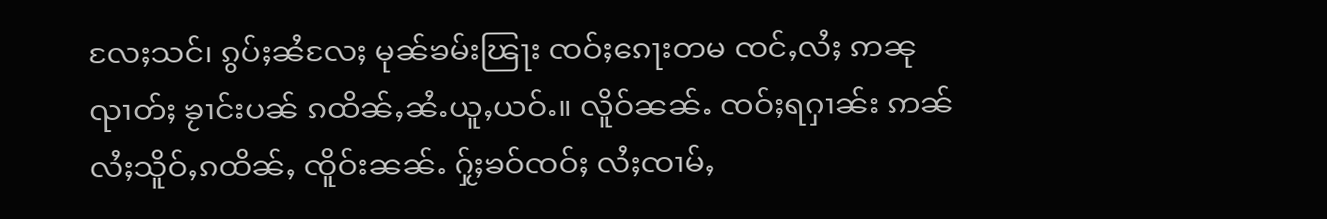လႄႈသင်၊ ၵွပ်ႈၼႆလႄႈ မုၼ်ၶမ်းၽြႃး ၸဝ်ႈၵေႃးတမ ၸင်ႇလႆႈ ဢၼုၺၢတ်ႈ ၶႂၢင်းပၼ် ၵထိၼ်ႇၼႆႉယူႇယဝ်ႉ။ လိူဝ်ၼၼ်ႉ ၸဝ်ႈရႁၢၼ်း ဢၼ်လႆႈသိူဝ်ႇၵထိၼ်ႇ ၸိူဝ်းၼၼ်ႉ ႁႂ်ႈၶဝ်ၸဝ်ႈ လႆႈၸၢမ်ႇ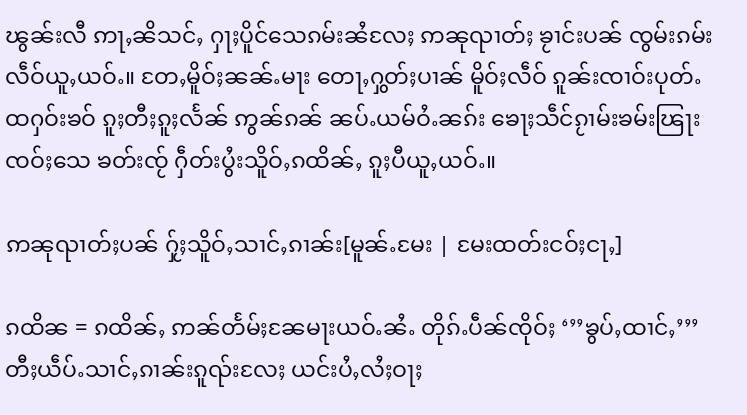ၽွၼ်းလီ ဢႃႇၼိသင်ႇ ႁႃႈပိူင်သေၵမ်းၼႆလႄႈ ဢၼုၺၢတ်ႈ ၶႂၢင်းပၼ် ၸွမ်းၵမ်းလဵဝ်ယူႇယဝ်ႉ။ တႄႇမိူဝ်ႈၼၼ်ႉမႃး တေႃႇႁွတ်ႈပၢၼ် မိူဝ်ႈလဵဝ် ၵူၼ်းၸၢဝ်းပုတ်ႉထႁဝ်းၶဝ် ၵူႈတီႈၵူႈလႅၼ် ဢွၼ်ၵၼ် ၼပ်ႉယမ်ဝႆႉၼၵ်း ၶေႃႈသဵင်ၵႂၢမ်းၶမ်းၽြႃးၸဝ်ႈသေ ၶတ်းၸႂ် ႁဵတ်းပွႆးသိူဝ်ႇၵထိၼ်ႇ ၵူႈပီယူႇယဝ်ႉ။

ဢၼုၺၢတ်ႈပၼ် ႁႂ်ႈသိူဝ်ႇသၢင်ႇၵၢၼ်း[မူၼ်ႉမႄး | မႄးထတ်းငဝ်ႈငႃႇ]

ၵထိၼ = ၵထိၼ်ႇ ဢၼ်တႅမ်ႈၼႄမႃးယဝ်ႉၼႆႉ တိုၵ်ႉပဵၼ်ၸိုဝ်ႈ ‘’’ၶွပ်ႇထၢင်ႇ’’’ တီႈယဵပ်ႉသၢင်ႇၵၢၼ်းၵူၺ်းလႄႈ ယင်းပႆႇလႆႈဝႃႈ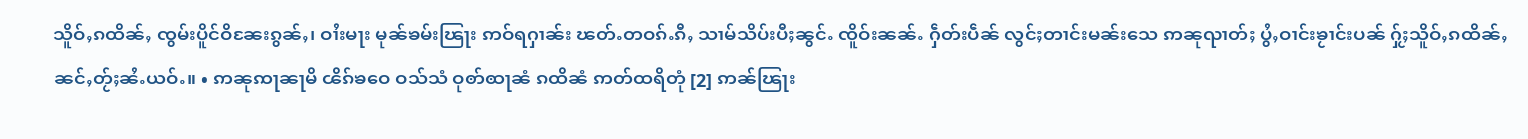သိူဝ်ႇၵထိၼ်ႇ ၸွမ်းပိူင်ဝိၼႄးၵွၼ်ႇ၊ ဝၢႆးမႃး မုၼ်ၶမ်းၽြႃး ဢဝ်ရႁၢၼ်း ၽတ်ႉတဝၵ်ႉၵီႇ သၢမ်သိပ်းပီႈၼွင်ႉ ၸိူဝ်းၼၼ်ႉ ႁဵတ်းပဵၼ် လွင်ႈတၢင်းမၼ်းသေ ဢၼုၺၢတ်ႈ ပွႆႇဝၢင်းၶႂၢင်းပၼ် ႁႂ်ႈသိူဝ်ႇၵထိၼ်ႇ ၼင်ႇတႂ်ႈၼႆႉယဝ်ႉ။ • ဢၼုꩡႃၼႃမိ ꧤိၵ်ၶဝေ ဝသ်သံ ဝုꩦ်ꩧႃၼံ ၵထိၼံ ဢတ်ထရိတုံ [2] ဢၼ်ၽြႃး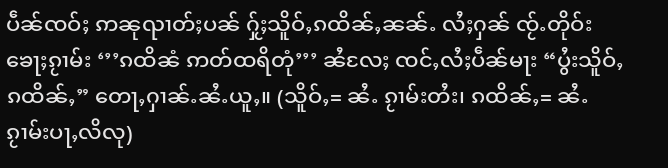ပဵၼ်ၸဝ်ႈ ဢၼုၺၢတ်ႈပၼ် ႁႂ်ႈသိူဝ်ႇၵထိၼ်ႇၼၼ်ႉ လႆႈႁၼ် ၸႂ်ႉတိုဝ်း ၶေႃႈၵႂၢမ်း ‘’’ၵထိၼံ ဢတ်ထရိတုံ’’’ ၼႆလႄႈ ၸင်ႇလႆႈပဵၼ်မႃး “ပွႆးသိူဝ်ႇၵထိၼ်ႇ” တေႃႇႁၢၼ်ႉၼႆႉယူႇ။ (သိူဝ်ႇ= ၼႆႉ ၵႂၢမ်းတႆး၊ ၵထိၼ်ႇ= ၼႆႉ ၵႂၢမ်းပႃႇလိလု)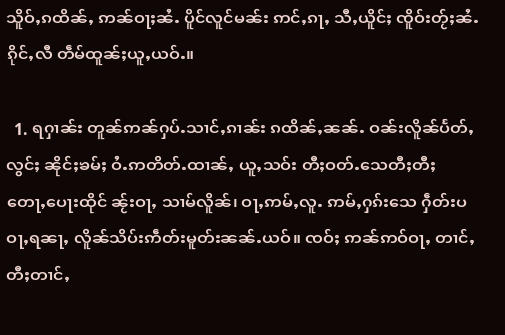သိူဝ်ႇၵထိၼ်ႇ ဢၼ်ဝႃႈၼႆႉ ပိူင်လူင်မၼ်း ဢင်ႇၵႃႇ သီႇယိူင်ႈ ၸိူဝ်းတႂ်ႈၼႆႉ ၵိုင်ႇလီ တဵမ်ထူၼ်ႈယူႇယဝ်ႉ။

  1. ရႁၢၼ်း တူၼ်ဢၼ်ႁပ်ႉသၢင်ႇၵၢၼ်း ၵထိၼ်ႇၼၼ်ႉ ဝၼ်းလိူၼ်ပႅတ်ႇလွင်ႈ ၼိုင်ႈၶမ်ႈ ဝႆႉဢတိတ်ႉထၢၼ်ႇ ယူႇသဝ်း တီႈဝတ်ႉသေတီႈတီႈ တေႃႇပေႃးထိုင် ၼႂ်းဝႃႇ သၢမ်လိူၼ်၊ ဝႃႇဢမ်ႇလူႉ ဢမ်ႇႁၵ်းသေ ႁဵတ်းပဝႃႇရၼႃႇ လိူၼ်သိပ်းဢဵတ်းမူတ်းၼၼ်ႉယဝ်။ ၸဝ်ႈ ဢၼ်ဢဝ်ဝႃႇ တၢင်ႇတီႈတၢင်ႇ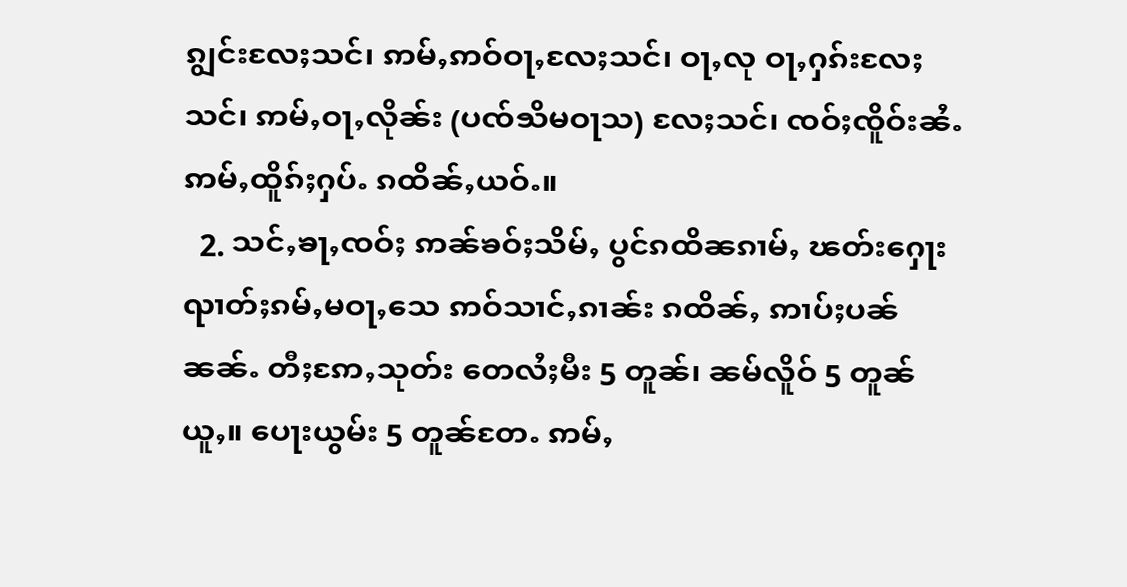ၵျွင်းလႄႈသင်၊ ဢမ်ႇဢဝ်ဝႃႇလႄႈသင်၊ ဝႃႇလု ဝႃႇႁၵ်းလႄႈသင်၊ ဢမ်ႇဝႃႇလိုၼ်း (ပၸ်ꧡိမဝႃသ) လႄႈသင်၊ ၸဝ်ႈၸိူဝ်းၼႆႉ ဢမ်ႇထိူၵ်ႈႁပ်ႉ ၵထိၼ်ႇယဝ်ႉ။
  2. သင်ႇၶႃႇၸဝ်ႈ ဢၼ်ၶဝ်ႈသိမ်ႇ ပွင်ၵထိၼၵၢမ်ႇ ၽတ်းႁေႃး ၺၢတ်ႈၵမ်ႇမဝႃႇသေ ဢဝ်သၢင်ႇၵၢၼ်း ၵထိၼ်ႇ ဢၢပ်ႈပၼ်ၼၼ်ႉ တီႈဢႄႇသုတ်း တေလႆႈမီး 5 တူၼ်၊ ၼမ်လိူဝ် 5 တူၼ်ယူႇ။ ပေႃးယွမ်း 5 တူၼ်တႄႉ ဢမ်ႇ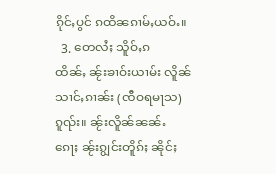ၵိုင်ႇပွင် ၵထိၼၵၢမ်ႇယဝ်ႉ။
  3. တေလႆႈ သိူဝ်ႇၵထိၼ်ႇ ၼႂ်းၶၢဝ်းယၢမ်း လိူၼ်သၢင်ႇၵၢၼ်း (ၸီဝရမႃသ)ၵူၺ်း။ ၼႂ်းလိူၼ်ၼၼ်ႉၵေႃႈ ၼႂ်းၵျွင်းတိူၵ်ႈ ၼိုင်ႈ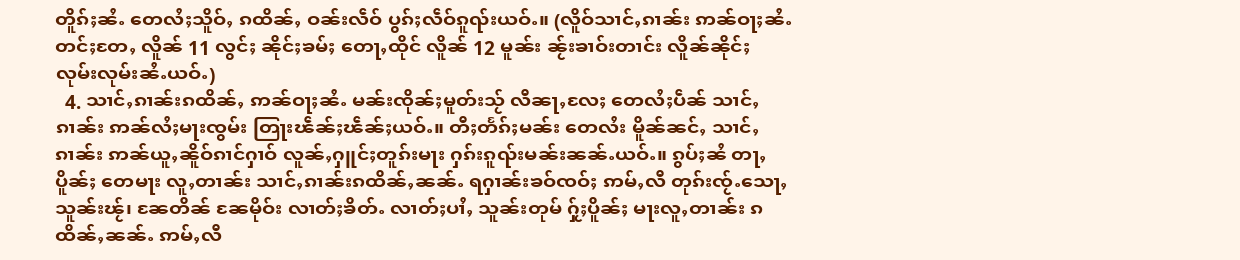တိူၵ်ႈၼႆႉ တေလႆႈသိူဝ်ႇ ၵထိၼ်ႇ ဝၼ်းလဵဝ် ပွၵ်ႈလဵဝ်ၵူၺ်းယဝ်ႉ။ (လိူဝ်သၢင်ႇၵၢၼ်း ဢၼ်ဝႃႈၼႆႉ တင်ႈတႄႇ လိူၼ် 11 လွင်ႈ ၼိုင်ႈၶမ်ႈ တေႃႇထိုင် လိူၼ် 12 မူၼ်း ၼႂ်းၶၢဝ်းတၢင်း လိူၼ်ၼိုင်ႈ လုမ်းလုမ်းၼႆႉယဝ်ႉ)
  4. သၢင်ႇၵၢၼ်းၵထိၼ်ႇ ဢၼ်ဝႃႈၼႆႉ မၼ်းၸိုၼ်ႈမူတ်းသႂ် လီၼႃႇလႄႈ တေလႆႈပဵၼ် သၢင်ႇၵၢၼ်း ဢၼ်လႆႈမႃးၸွမ်း တြႃးၽဵၼ်ႈၽဵၼ်ႈယဝ်ႉ။ တီႈတႅၵ်ႈမၼ်း တေလႆး မိူၼ်ၼင်ႇ သၢင်ႇၵၢၼ်း ဢၼ်ယူႇၼိူဝ်ၵၢင်ႁၢဝ် လူၼ်ႇႁူင်ႈတူၵ်းမႃး ႁၵ်းၵူၺ်းမၼ်းၼၼ်ႉယဝ်ႉ။ ၵွပ်ႈၼႆ တႃႇပိူၼ်ႈ တေမႃး လူႇတၢၼ်း သၢင်ႇၵၢၼ်းၵထိၼ်ႇၼၼ်ႉ ရႁၢၼ်းၶဝ်ၸဝ်ႈ ဢမ်ႇလီ တုၵ်းၸႂ်ႉသေႃႇသူၼ်းၽႂ်၊ ၼႄတိၼ် ၼႄမိုဝ်း လၢတ်ႈၶိတ်ႉ လၢတ်ႈပၢႆႇ သူၼ်းတုမ် ႁႂ်ႈပိူၼ်ႈ မႃးလူႇတၢၼ်း ၵထိၼ်ႇၼၼ်ႉ ဢမ်ႇလီ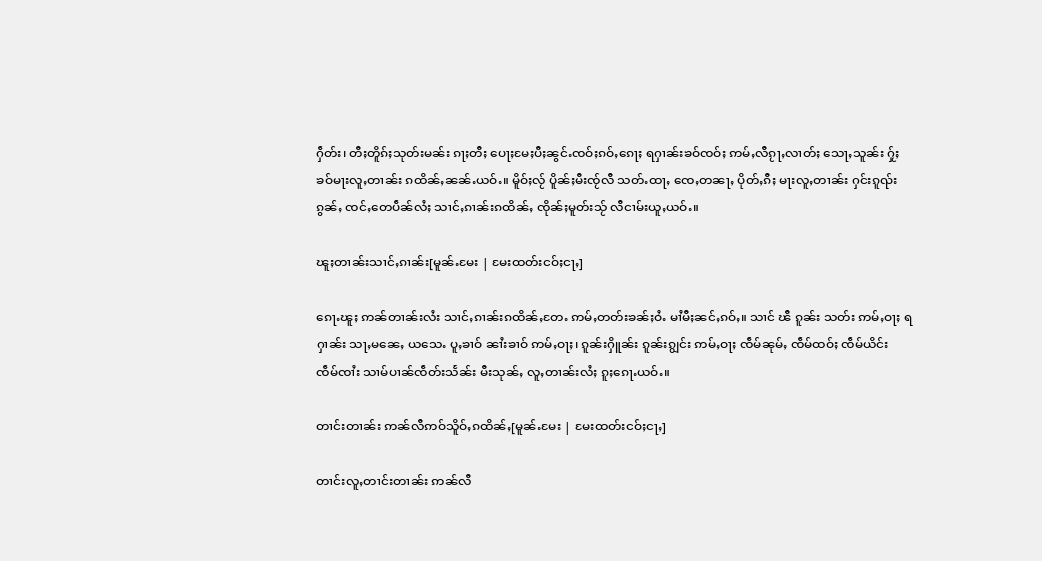ႁဵတ်း၊ တီႈတိူၵ်ႈသုတ်းမၼ်း ၵႃႈတီႈ ပေႃႈမႄႈပီႈၼွင်ႉၸဝ်ႈၵဝ်ႇၵေႃႈ ရႁၢၼ်းၶဝ်ၸဝ်ႈ ဢမ်ႇလီၵႂႃႇလၢတ်ႈ သေႃႇသူၼ်း ႁႂ်ႈၶဝ်မႃးလူႇတၢၼ်း ၵထိၼ်ႇၼၼ်ႉယဝ်ႉ။ မိူဝ်ႈလႂ် ပိူၼ်ႈမီးၸႂ်လီ သတ်ႉထႃႇ ၸေႇတၼႃႇ ပိုတ်ႇၵီႈ မႃးလူႇတၢၼ်း ႁင်းၵူၺ်းၵွၼ်ႇ ၸင်ႇတေပဵၼ်လႆႈ သၢင်ႇၵၢၼ်းၵထိၼ်ႇ ၸိုၼ်ႈမူတ်းသႂ် လီငၢမ်းယူႇယဝ်ႉ။

ၽူႈတၢၼ်းသၢင်ႇၵၢၼ်း[မူၼ်ႉမႄး | မႄးထတ်းငဝ်ႈငႃႇ]

ၵေႃႉၽူႈ ဢၼ်တၢၼ်းလႆး သၢင်ႇၵၢၼ်းၵထိၼ်ႇတႄႉ ဢမ်ႇတတ်းၶၼ်ႈဝႆႉ မၢႆမီႈၼင်ႇၵဝ်ႇ။ သၢင် ၽီ ၵူၼ်း သတ်း ဢမ်ႇဝႃႈ ရႁၢၼ်း သႃႇမၼေႇ ယသေႉ ပူႇၶၢဝ် ၼၢႆးၶၢဝ် ဢမ်ႇဝႃႈ၊ ၵူၼ်းႁိူၼ်း ၵူၼ်းၵျွင်း ဢမ်ႇဝႃႈ ၸဵမ်ၼုမ်ႇ ၸဵမ်ထဝ်ႈ ၸဵမ်ယိင်း ၸဵမ်ၸၢႆး သၢမ်ပၢၼ်ၸဵတ်းသႅၼ်း မီးသုၼ်ႇ လူႇတၢၼ်းလႆႈ ၵူႈၵေႃႉယဝ်ႉ။

တၢင်းတၢၼ်း ဢၼ်လီဢဝ်သိူဝ်ႇၵထိၼ်ႇ[မူၼ်ႉမႄး | မႄးထတ်းငဝ်ႈငႃႇ]

တၢင်းလူႇတၢင်းတၢၼ်း ဢၼ်လီ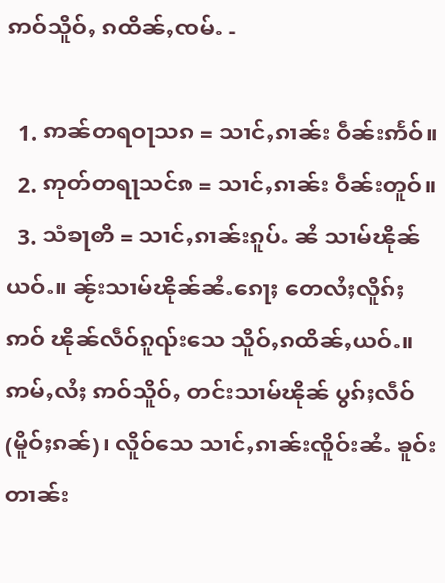ဢဝ်သိူဝ်ႇ ၵထိၼ်ႇၸမ်ႉ -

  1. ဢၼ်တရဝႃသၵ = သၢင်ႇၵၢၼ်း ဝဵၼ်းဢႅဝ်။
  2. ဢုတ်တရႃသင်ၷ = သၢင်ႇၵၢၼ်း ဝဵၼ်းတူဝ်။
  3. သံꧠႃꩦိ = သၢင်ႇၵၢၼ်းၵူပ်ႉ ၼႆ သၢမ်ၽိုၼ်ယဝ်ႉ။ ၼႂ်းသၢမ်ၽိုၼ်ၼႆႉၵေႃႈ တေလႆႈလိူၵ်ႈဢဝ် ၽိုၼ်လဵဝ်ၵူၺ်းသေ သိူဝ်ႇၵထိၼ်ႇယဝ်ႉ။ ဢမ်ႇလႆႈ ဢဝ်သိူဝ်ႇ တင်းသၢမ်ၽိုၼ် ပွၵ်ႈလဵဝ် (မိူဝ်ႈၵၼ်)၊ လိူဝ်သေ သၢင်ႇၵၢၼ်းၸိူဝ်းၼႆႉ ၶူဝ်းတၢၼ်း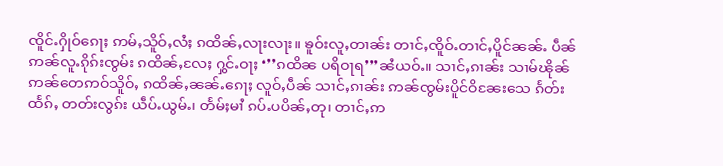ၸိူင်ႉႁိုဝ်ၵေႃႈ ဢမ်ႇသိူဝ်ႇလႆႈ ၵထိၼ်ႇလႃးလႃး။ ၶူဝ်းလူႇတၢၼ်း တၢင်ႇၸိူဝ်ႉတၢင်ႇပိူင်ၼၼ်ႉ ပဵၼ်ဢၼ်လူႉၵိုၵ်းၸွမ်း ၵထိၼ်ႇလႄႈ ႁွင်ႉဝႃႈ ‘’’ၵထိၼ ပရိဝႃရ’’’ၼႆယဝ်ႉ။ သၢင်ႇၵၢၼ်း သၢမ်ၽိုၼ် ဢၼ်တေဢဝ်သိူဝ်ႇ ၵထိၼ်ႇၼၼ်ႉၵေႃႈ လူဝ်ႇပဵၼ် သၢင်ႇၵၢၼ်း ဢၼ်ၸွမ်းပိူင်ဝိၼႄးသေ ၵႅတ်းထႅၵ်ႇ တတ်းလွၵ်း ယဵပ်ႉယွမ်ႉ၊ တႅမ်ႈမၢႆ ၵပ်ႉပပိၼ်ႇတု၊ တၢင်ႇဢ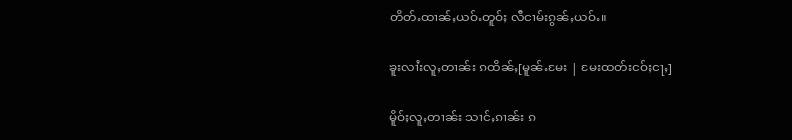တိတ်ႉထၢၼ်ႇယဝ်ႉတူဝ်ႈ လီငၢမ်းၵွၼ်ႇယဝ်ႉ။

ၶူးလၢႆးလူႇတၢၼ်း ၵထိၼ်ႇ[မူၼ်ႉမႄး | မႄးထတ်းငဝ်ႈငႃႇ]

မိူဝ်ႈလူႇတၢၼ်း သၢင်ႇၵၢၼ်း ၵ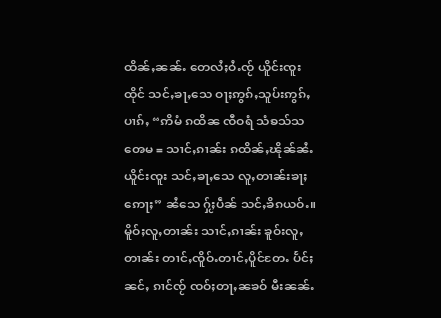ထိၼ်ႇၼၼ်ႉ တေလႆႈဝႆႉၸႂ် ယိူင်းၸူးထိုင် သင်ႇၶႃႇသေ ဝႃႈဢွၵ်ႇသူပ်းဢွၵ်ႇပၢၵ်ႇ “ဢိမံ ၵထိၼ ၸီဝရံ သံꧠသ်သ ၻေမ = သၢင်ႇၵၢၼ်း ၵထိၼ်ႇၽိုၼ်ၼႆႉ ယိူင်းၸူး သင်ႇၶႃႇသေ လူႇတၢၼ်းၶႃႈဢေႃႈ” ၼႆသေ ႁႂ်ႈပဵၼ် သင်ႇၶိၵယဝ်ႉ။ မိူဝ်ႈလူႇတၢၼ်း သၢင်ႇၵၢၼ်း ၶူဝ်းလူႇတၢၼ်း တၢင်ႇၸိူဝ်ႉတၢင်ႇပိူင်တႄႉ ပႅင်ႈၼင်ႇ ၵၢင်ၸႂ် ၸဝ်ႈတႃႇၼၶဝ် မီးၼၼ်ႉ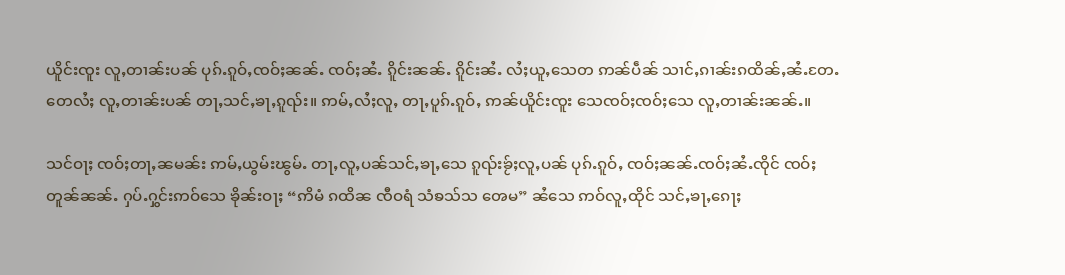ယိူင်းၸူး လူႇတၢၼ်းပၼ် ပုၵ်ႉၵူဝ်ႇၸဝ်ႈၼၼ်ႉ ၸဝ်ႈၼႆႉ ၵိူင်းၼၼ်ႉ ၵိူင်းၼႆႉ လႆႈယူႇသေတ ဢၼ်ပဵၼ် သၢင်ႇၵၢၼ်းၵထိၼ်ႇၼႆႉတႄႉ တေလႆႈ လူႇတၢၼ်းပၼ် တႃႇသင်ႇၶႃႇၵူၺ်း။ ဢမ်ႇလႆႈလူႇ တႃႇပူၵ်ႉၵူဝ်ႇ ဢၼ်ယိူင်းၸူး သေၸဝ်ႈၸဝ်ႈသေ လူႇတၢၼ်းၼၼ်ႉ။

သင်ဝႃႈ ၸဝ်ႈတႃႇၼမၼ်း ဢမ်ႇယွမ်းၽွမ်ႉ တႃႇလူႇပၼ်သင်ႇၶႃႇသေ ၵူၺ်းၶႂ်ႈလူႇပၼ် ပုၵ်ႉၵူဝ်ႇ ၸဝ်ႈၼၼ်ႉၸဝ်ႈၼႆႉၸိုင် ၸဝ်ႈတူၼ်ၼၼ်ႉ ႁပ်ႉႁွင်းဢဝ်သေ ၶိုၼ်းဝႃႈ “ဢိမံ ၵထိၼ ၸီဝရံ သံꧠသ်သ ၻေမ” ၼႆသေ ဢဝ်လူႇထိုင် သင်ႇၶႃႇၵေႃႈ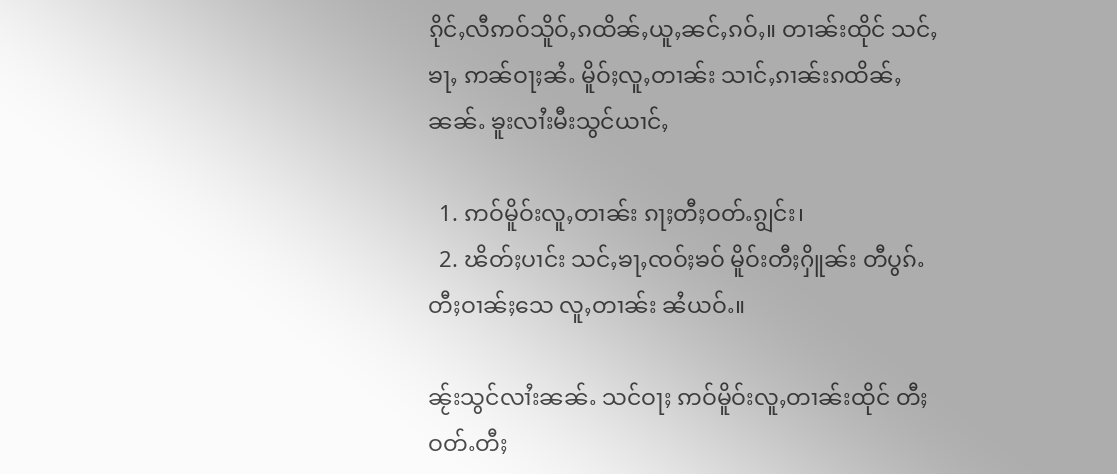ၵိုင်ႇလီဢဝ်သိူဝ်ႇၵထိၼ်ႇယူႇၼင်ႇၵဝ်ႇ။ တၢၼ်းထိုင် သင်ႇၶႃႇ ဢၼ်ဝႃႈၼႆႉ မိူဝ်ႈလူႇတၢၼ်း သၢင်ႇၵၢၼ်းၵထိၼ်ႇၼၼ်ႉ ၶူးလၢႆးမီးသွင်ယၢင်ႇ

  1. ဢဝ်မိူဝ်းလူႇတၢၼ်း ၵႃႈတီႈဝတ်ႉၵျွင်း၊
  2. ၽိတ်ႈပၢင်း သင်ႇၶႃႇၸဝ်ႈၶဝ် မိူဝ်းတီႈႁိူၼ်း တီပွၵ်ႉ တီႈဝၢၼ်ႈသေ လူႇတၢၼ်း ၼႆယဝ်ႉ။

ၼႂ်းသွင်လၢႆးၼၼ်ႉ သင်ဝႃႈ ဢဝ်မိူဝ်းလူႇတၢၼ်းထိုင် တီႈဝတ်ႉတီႈ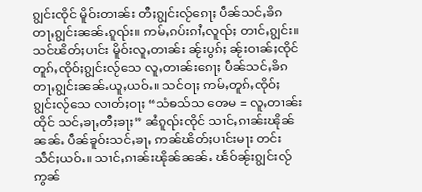ၵျွင်းၸိုင် မိူဝ်းတၢၼ်း တီႈၵျွင်းလႂ်ၵေႃႈ ပဵၼ်သင်ႇၶိၵ တႃႇၵျွင်းၼၼ်ႉၵူၺ်း။ ဢမ်ႇၵပ်းၵၢႆႇလူၺ်ႈ တၢင်ႇၵျွင်း။ သင်ၽိတ်ႈပၢင်း မိူဝ်းလူႇတၢၼ်း ၼႂ်းပွၵ်ႈ ၼႂ်းဝၢၼ်ႈၸိုင် တူၵ်ႇၸိုဝ်ႈၵျွင်းလႂ်သေ လူႇတၢၼ်းၵေႃႈ ပဵၼ်သင်ႇၶိၵ တႃႇၵျွင်းၼၼ်ႉယူႇယဝ်ႉ။ သင်ဝႃႈ ဢမ်ႇတူၵ်ႇၸိုဝ်ႈၵျွင်းလႂ်သေ လၢတ်ႈဝႃႈ “သံꧠသ်သ ၻေမ = လူႇတၢၼ်းထိုင် သင်ႇၶႃႇတီႈၶႃႈ” ၼႆၵူၺ်းၸိုင် သၢင်ႇၵၢၼ်းၽိုၼ်ၼၼ်ႉ ပဵၼ်ၶူဝ်းသင်ႇၶႃႇ ဢၼ်ၽိတ်ႈပၢင်းမႃး တင်းသဵင်ႈယဝ်ႉ။ သၢင်ႇၵၢၼ်းၽိုၼ်ၼၼ်ႉ ၽႅဝ်ၼႂ်းၵျွင်းလႂ် ဢွၼ်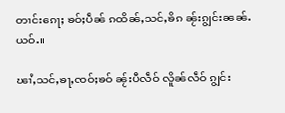တၢင်းၵေႃႈ ၶဝ်ႈပဵၼ် ၵထိၼ်ႇသင်ႇၶိၵ ၼႂ်းၵျွင်းၼၼ်ႉယဝ်ႉ။

ၽၢႆႇသင်ႇၶႃႇၸဝ်ႈၶဝ် ၼႂ်းပီလဵဝ် လိူၼ်လဵဝ် ၵျွင်း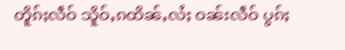တိူၵ်ႈလဵဝ် သိူဝ်ႇၵထိၼ်ႇလႆႈ ဝၼ်းလဵဝ် ပွၵ်ႈ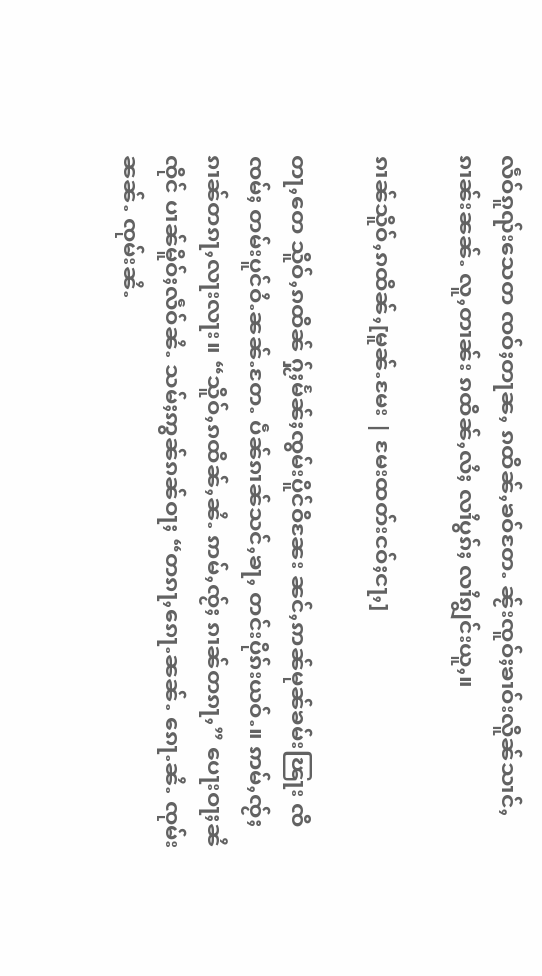လဵဝ်ၵူၺ်းသေတ ၸဝ်ႈတႃၼႇ ၵထိၼ်ႇၶဝ်တႄႉ ၼႂ်းၸူဝ်ႈၶၢဝ်းလိူၼ်သၢင်ႇၵၢၼ်းၼၼ်ႉ လူႇတၢၼ်း ၵထိၼ်ႇလႆႈ လၢႆပွၵ်ႈ လၢႆၵျွင်းယူႇ။

ၵၢၼ်သိူဝ်ႇၵထိၼ်ႇ[မူၼ်ႉမႄး | မႄးထတ်းငဝ်ႈငႃႇ]

တႃႇတေ သိူဝ်ႇၵထိၼ် ႁႂ်ႈမႅၼ်ႈၸွမ်းပိူင်ဝိၼႄး ၼင်ႇဢၼ်မုၼ်ၶမ်းၽြႃး ၸိၸမ်ႈ တမ်းပူင်ဝႆႉၼၼ်ႉတႄႉ ပဵၼ်ၵၢၼ်သင်ႇၶႃႇ တင်းပိုၵ်းယဝ်ႉ။ ဢမ်ႇၸႂ်ႈ ၵၢၼ်တၵႃႇလႃးလႃး။ “သိူဝ်ႇၵထိၼ်ႇၼႆႉ ဢမ်ႇၸႂ်ႈ ၵၢၼ်တၵႃႇ” ပေႃးဝႃႈၼႆၸိုင် ပၢၼ်မိူဝ်ႈလဵဝ်ၼႆႉ သမ်ႈဢွၼ်ၵၼ်ဝႃႈ “တၵႃႇၵေႃႉၼၼ်ႉ ၵေႃႉၼႆႉ ၸုမ်းၼၼ်ႉ ၸုမ်းၼႆႉ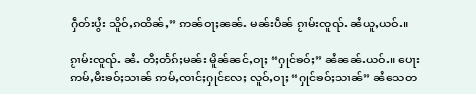ႁဵတ်းပွႆး သိူဝ်ႇၵထိၼ်ႇ” ဢၼ်ဝႃႈၼၼ်ႉ မၼ်းပဵၼ် ၵႂၢမ်းၸူၺ်ႉ ၼႆယူႇယဝ်ႉ။

ၵႂၢမ်းၸူၺ်ႉ ၼႆႉ တီႈတႅၵ်ႈမၼ်း မိူၼ်ၼင်ႇဝႃႈ “ႁုင်ၶဝ်ႈ” ၼႆၼၼ်ႉယဝ်ႉ။ ပေႃးဢမ်ႇမီးၶဝ်ႈသၢၼ် ဢမ်ႇၸၢင်ႈႁုင်လႄႈ လူဝ်ႇဝႃႈ “ႁုင်ၶဝ်ႈသၢၼ်” ၼႆသေတ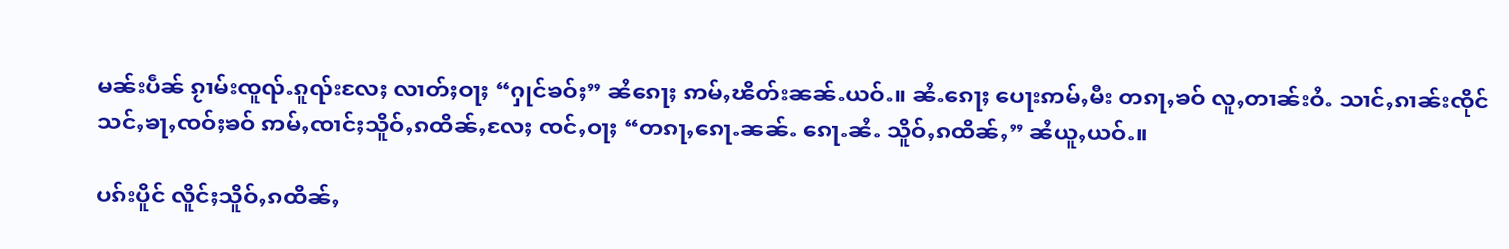မၼ်းပဵၼ် ၵႂၢမ်းၸူၺ်ႉၵူၺ်းလႄႈ လၢတ်ႈဝႃႈ “ႁုင်ၶဝ်ႈ” ၼႆၵေႃႈ ဢမ်ႇၽိတ်းၼၼ်ႉယဝ်ႉ။ ၼႆႉၵေႃႈ ပေႃးဢမ်ႇမီး တၵႃႇၶဝ် လူႇတၢၼ်းဝႆႉ သၢင်ႇၵၢၼ်းၸိုင် သင်ႇၶႃႇၸဝ်ႈၶဝ် ဢမ်ႇၸၢင်ႈသိူဝ်ႇၵထိၼ်ႇလႄႈ ၸင်ႇဝႃႈ “တၵႃႇၵေႃႉၼၼ်ႉ ၵေႃႉၼႆႉ သိူဝ်ႇၵထိၼ်ႇ” ၼႆယူႇယဝ်ႉ။

ပၵ်းပိူင် လိူင်ႈသိူဝ်ႇၵထိၼ်ႇ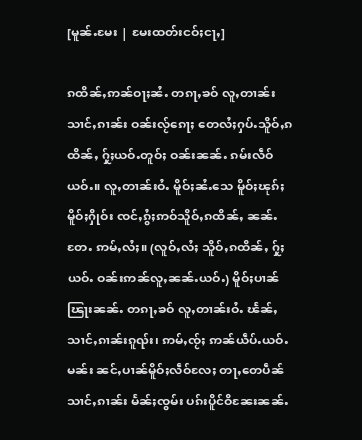[မူၼ်ႉမႄး | မႄးထတ်းငဝ်ႈငႃႇ]

ၵထိၼ်ႇဢၼ်ဝႃႈၼႆႉ တၵႃႇၶဝ် လူႇတၢၼ်း သၢင်ႇၵၢၼ်း ဝၼ်းလႂ်ၵေႃႈ တေလႆႈႁပ်ႉသိူဝ်ႇၵထိၼ်ႇ ႁႂ်ႈယဝ်ႉတူဝ်ႈ ဝၼ်းၼၼ်ႉ ၵမ်းလဵဝ်ယဝ်ႉ။ လူႇတၢၼ်းဝႆႉ မိူဝ်ႈၼႆႉသေ မိူဝ်ႈၽုၵ်ႈ မိူဝ်ႈႁိုဝ်း ၸင်ႇၵွႆႈဢဝ်သိူဝ်ႇၵထိၼ်ႇ ၼၼ်ႉတႄႉ ဢမ်ႇလႆႈ။ (လူဝ်ႇလႆႈ သိူဝ်ႇၵထိၼ်ႇ ႁႂ်ႈယဝ်ႉ ဝၼ်းဢၼ်လူႇၼၼ်ႉယဝ်ႉ) မိူဝ်ႈပၢၼ် ၽြႃးၼၼ်ႉ တၵႃႇၶဝ် လူႇတၢၼ်းဝႆႉ ၽႅၼ်ႇသၢင်ႇၵၢၼ်းၵူၺ်း၊ ဢမ်ႇၸႂ်ႈ ဢၼ်ယဵပ်ႉယဝ်ႉမၼ်း ၼင်ႇပၢၼ်မိူဝ်ႈလဵဝ်လႄႈ တႃႇတေပဵၼ် သၢင်ႇၵၢၼ်း မႅၼ်ႈၸွမ်း ပၵ်းပိူင်ဝိၼႄးၼၼ်ႉ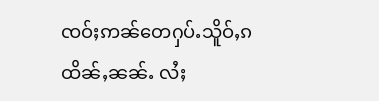ၸဝ်ႈဢၼ်တေႁပ်ႉသိူဝ်ႇၵထိၼ်ႇၼၼ်ႉ လႆႈ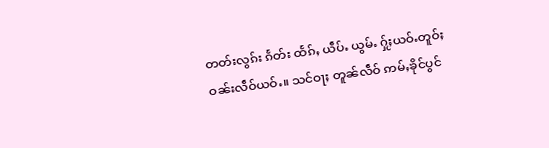တတ်းလွၵ်း ၵႅတ်း ထႅၵ်ႇ ယဵပ်ႉ ယွမ်ႉ ႁႂ်ႈယဝ်ႉတူဝ်ႈ ဝၼ်းလဵဝ်ယဝ်ႉ။ သင်ဝႃႈ တူၼ်လဵဝ် ဢမ်ႇၶိုင်ပွင်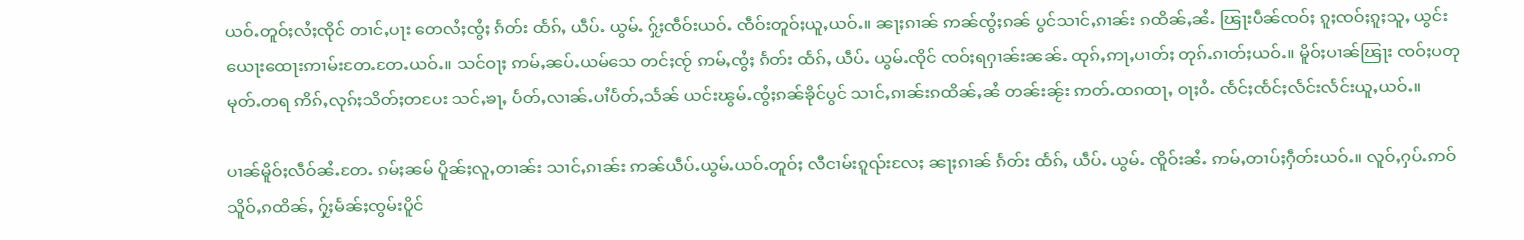ယဝ်ႉတူဝ်ႈလႆႈၸိုင် တၢင်ႇပႃး တေလႆႈၸွႆႈ ၵႅတ်း ထႅၵ်ႇ ယဵပ်ႉ ယွမ်ႉ ႁႂ်ႈၸဵဝ်းယဝ်ႉ ၸဵဝ်းတူဝ်ႈယူႇယဝ်ႉ။ ၼႃႈၵၢၼ် ဢၼ်ၸွႆႈၵၼ် ပွင်သၢင်ႇၵၢၼ်း ၵထိၼ်ႇၼႆႉ ၽြႃးပဵၼ်ၸဝ်ႈ ၵူႈၸဝ်ႈၵူႈသူႇ ယွင်းယေႃးထေႃးဢၢမ်းတႄႉတႄႉယဝ်ႉ။ သင်ဝႃႈ ဢမ်ႇၼပ်ႉယမ်သေ တင်ႈၸႂ် ဢမ်ႇၸွႆႈ ၵႅတ်း ထႅၵ်ႇ ယဵပ်ႉ ယွမ်ႉၸိုင် ၸဝ်ႈရႁၢၼ်းၼၼ်ႉ ထုၵ်ႇဢႃႇပၢတ်ႈ တုၵ်ႉၵၢတ်ႈယဝ်ႉ။ မိူဝ်ႈပၢၼ်ၽြႃး ၸဝ်ႈပတုမုတ်ႉတရ ဢိၵ်ႇလုၵ်ႈသိတ်ႈတပႄး သင်ႇၶႃႇ ပႅတ်ႇလၢၼ်ႉပၢႆပႅတ်ႇသႅၼ် ယင်းၽွမ်ႉၸွႆႈၵၼ်ၶိုင်ပွင် သၢင်ႇၵၢၼ်းၵထိၼ်ႇၼႆ တၼ်းၼႂ်း ဢတ်ႉထၵထႃႇ ဝႃႈဝႆႉ ၸႅင်ႈၸႅင်ႈလႅင်းလႅင်းယူႇယဝ်ႉ။

ပၢၼ်မိူဝ်ႈလဵဝ်ၼႆႉတႄႉ ၵမ်ႈၼမ် ပိူၼ်ႈလူႇတၢၼ်း သၢင်ႇၵၢၼ်း ဢၼ်ယဵပ်ႉယွမ်ႉယဝ်ႉတူဝ်ႈ လီငၢမ်းၵူၺ်းလႄႈ ၼႃႈၵၢၼ် ၵႅတ်း ထႅၵ်ႇ ယဵပ်ႉ ယွမ်ႉ ၸိူဝ်းၼႆႉ ဢမ်ႇတၢပ်ႈႁဵတ်းယဝ်ႉ။ လူဝ်ႇႁပ်ႉဢဝ်သိူဝ်ႇၵထိၼ်ႇ ႁႂ်ႈမႅၼ်ႈၸွမ်းပိူင်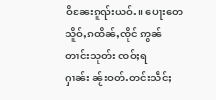ဝိၼႄးၵူၺ်းယဝ်ႉ။ ပေႃးတေသိူဝ်ႇၵထိၼ်ႇၸိုင် ဢွၼ်တၢင်းသုတ်း ၸဝ်ႈရႁၢၼ်း ၼႂ်းဝတ်ႉတင်းသဵင်ႈ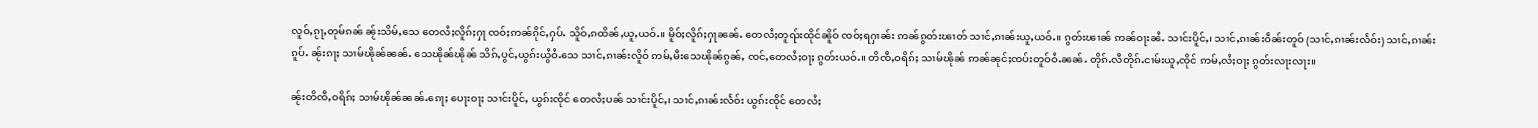လူဝ်ႇၵႂႃႇတုမ်ၵၼ် ၼႂ်းသိမ်ႇသေ တေလႆႈလိူၵ်ႈႁႃ ၸဝ်ႈဢၼ်ၵိုင်ႇႁပ်ႉ သိူဝ်ႇၵထိၼ်ႇယူႇယဝ်ႉ။ မိူဝ်ႈလိူၵ်ႈႁႃၼၼ်ႉ တေလႆႈတူၺ်းထိုင်ၼိူဝ် ၸဝ်ႈရႁၢၼ်း ဢၼ်ၵွတ်းၽၢတ် သၢင်ႇၵၢၼ်းယူႇယဝ်ႉ။ ၵွတ်းၽၢၼ် ဢၼ်ဝႃးၼႆႉ သၢင်းပိူင်ႇ၊ သၢင်ႇၵၢၼ်းဝဵၼ်းတူဝ် (သၢင်ႇၵၢၼ်းလႅဝ်း) သၢင်ႇၵၢၼ်းၵူပ်ႉ ၼႂ်းၵႃႈ သၢမ်ၽိုၼ်ၼၼ်ႉ သေၽိုၼ်ၽိုၼ် သိၵ်ႇပွင်ႇယွၵ်းယွႆဝႆႉသေ သၢင်ႇၵၢၼ်းလိူဝ် ဢမ်ႇမီးသေၽိုၼ်ၵွၼ်ႇ ၸင်ႇတေလႆႈဝႃႈ ၵွတ်းယဝ်ႉ။ တိၸီႇဝရိၵ်ႈ သၢမ်ၽိုၼ် ဢၼ်ၼုင်ႈၸပ်းတူဝ်ဝႆႉၼၼ်ႉ တိုၵ်ႉလီတိုၵ်ႉငၢမ်းယူႇၸိုင် ဢမ်ႇလႆႈဝႃႈ ၵွတ်းလႃးလႃး။

ၼႂ်းတိၸီႇဝရိၵ်ႈ သၢမ်ၽိုၼ်ၼၼ်ႉၵေႃႈ ပေႃးဝႃႈ သၢင်းပိူင်ႇ ယွၵ်းၸိုင် တေလႆႈပၼ် သၢင်းပိူင်ႇ၊ သၢင်ႇၵၢၼ်းလႅဝ်း ယွၵ်းၸိုင် တေလႆႈ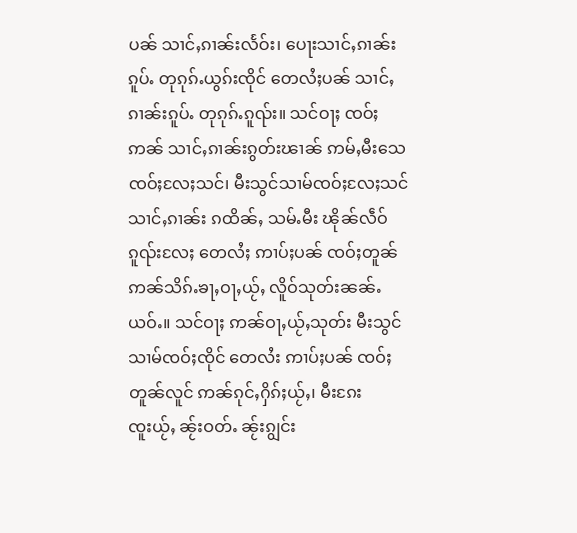ပၼ် သၢင်ႇၵၢၼ်းလႅဝ်း၊ ပေႃးသၢင်ႇၵၢၼ်းၵူပ်ႉ တုၵုၵ်ႉယွၵ်းၸိုင် တေလႆႈပၼ် သၢင်ႇၵၢၼ်းၵူပ်ႉ တုၵုၵ်ႉၵူၺ်း။ သင်ဝႃႈ ၸဝ်ႈဢၼ် သၢင်ႇၵၢၼ်းၵွတ်းၽၢၼ် ဢမ်ႇမီးသေၸဝ်ႈလႄႈသင်၊ မီးသွင်သၢမ်ၸဝ်ႈလႄႈသင် သၢင်ႇၵၢၼ်း ၵထိၼ်ႇ သမ်ႉမီး ၽိုၼ်လဵဝ်ၵူၺ်းလႄႈ တေလႆႈ ဢၢပ်ႈပၼ် ၸဝ်ႈတူၼ် ဢၼ်သိၵ်ႉၶႃႇဝႃႇယႂ်ႇ လိူဝ်သုတ်းၼၼ်ႉယဝ်ႉ။ သင်ဝႃႈ ဢၼ်ဝႃႇယႂ်ႇသုတ်း မီးသွင်သၢမ်ၸဝ်ႈၸိုင် တေလႆး ဢၢပ်ႈပၼ် ၸဝ်ႈတူၼ်လူင် ဢၼ်ၵုင်ႇႁိၵ်ႈယႂ်ႇ၊ မီးၵႄးၸူးယႂ်ႇ ၼႂ်းဝတ်ႉ ၼႂ်းၵျွင်း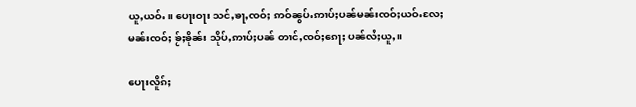ယူႇယဝ်ႉ။ ပေႃးဝႃး သင်ႇၶႃႇၸဝ်ႈ ဢဝ်ၼွပ်ႉဢၢပ်ႈပၼ်မၼ်းၸဝ်ႈယဝ်ႉလႄႈ မၼ်းၸဝ်ႈ ၶႂ်ႈၶိုၼ်း သိုပ်ႇဢၢပ်ႈပၼ် တၢင်ႇၸဝ်ႈၵေႃႈ ပၼ်လႆႈယူႇ။

ပေႃးလိူၵ်ႈ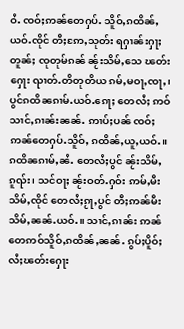ဝႆႉ ၸဝ်ႈဢၼ်တေႁပ်ႉ သိူဝ်ႇၵထိၼ်ႇယဝ်ႉၸိုင် တီႈဢႄႇသုတ်း ရႁၢၼ်းႁႃႈတူၼ်ႈ ၸုတုမ်ၵၼ် ၼႂ်းသိမ်ႇသေ ၽတ်းႁေႃး ၺၢတ်ႉတိတုတိယ ၵမ်ႇမဝႃႇၸႃႇ၊ ပွင်ၵထိၼၵၢမ်ႉယဝ်ႉၵေႃႈ တေလႆႈ ဢဝ်သၢင်ႇၵၢၼ်းၼၼ်ႉ ဢၢပ်ႈပၼ် ၸဝ်ႈဢၼ်တေႁပ်ႉသိူဝ်ႇ ၵထိၼ်ႇယူႇယဝ်ႉ။ ၵထိၼၵၢမ်ႇၼႆႉ တေလႆႈပွင် ၼႂ်းသိမ်ႇၵူၺ်း၊ သင်ဝႃႈ ၼႂ်းဝတ်ႉႁဝ်း ဢမ်ႇမီးသိမ်ႇၸိုင် တေလႆႈၵႂႃႇပွင် တီႈဢၼ်မီးသိမ်ႇၼၼ်ႉယဝ်ႉ။ သၢင်ႇၵၢၼ်း ဢၼ်တေဢဝ်သိူဝ်ႇၵထိၼ်ႇၼၼ်ႉ ၵွပ်ႈပိူဝ်ႈ လႆႈၽတ်းႁေႃး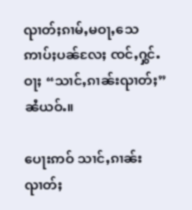ၺၢတ်ႈၵၢမ်ႇမဝႃႇသေ ဢၢပ်ႈပၼ်လႄႈ ၸင်ႇႁွင်ႉဝႃႈ “သၢင်ႇၵၢၼ်းၺၢတ်ႈ” ၼႆယဝ်ႉ။

ပေႃးဢဝ် သၢင်ႇၵၢၼ်းၺၢတ်ႈ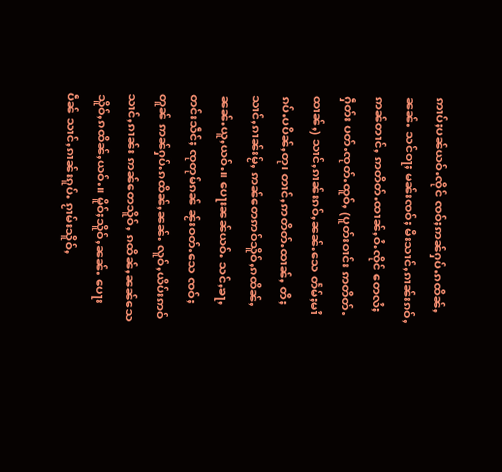ဢၢပ်ႈပၼ်ယဝ်ႉၸိုင် ၸဝ်ႈဢၼ်ႁပ်ႉၵထိၼ်ႇၼၼ်ႉ သင်ဝႃႈ မၼ်းၸဝ်ႈ မီးသၢင်ႇၵၢၼ်းၵဝ်ႇ ဢၼ်တၢင်ႇ ဢတိတ်ႉထၢၼ်ႇဝႆႉၸိုင် တေလႆႈႁဵတ်း ပတ်ႉၸုတ်ႉထူဝ်ႇ (ပူတ်းဝၢင်း ဢတိတ်ႉထၢၼ်ႇ) သၢင်ႇၵၢၼ်းၵဝ်ႇၼၼ်ႉသေ တႅမ်ႈမၢႆ ၵပ်ႉပပိၼ်ႇတု၊ တၢင်ႇဢတိတ်ႉထၢၼ်ႇ တီႈသၢင်ႇၵၢၼ်းမႂ်ႇ ဢၼ်တေဢဝ်သိူဝ်ႇၵထိၼ်ႇၼၼ်ႉယူႇယဝ်ႉ။ ပေႃးၼၼ်ယဝ်ႉ သင်ႇၶႃႇတင်းသဵင်ႈ ၸုတုမ်ၵၼ် ၼႂ်းဝတ်ႉသေ ၸဝ်ႈတူၼ် ဢၼ်ႁပ်ႉၵထိၼ်ႇၼၼ်ႉ လူဝ်ႇယိပ်းဢဝ် သၢင်ႇၵၢၼ်း ဢၼ်တေသိူဝ်ႇ ၵထိၼ်ႇၼၼ်သေ သိူဝ်ႇၵထိၼ်ႇယဝ်ႉ။ မိူဝ်ႈသိူဝ်ႇၼၼ်ႉ ပေႃးပဵၼ် သၢင်ႇၵၢၼ်းၵူပ်ႉ ၵႂၢမ်းသိူဝ်ႇ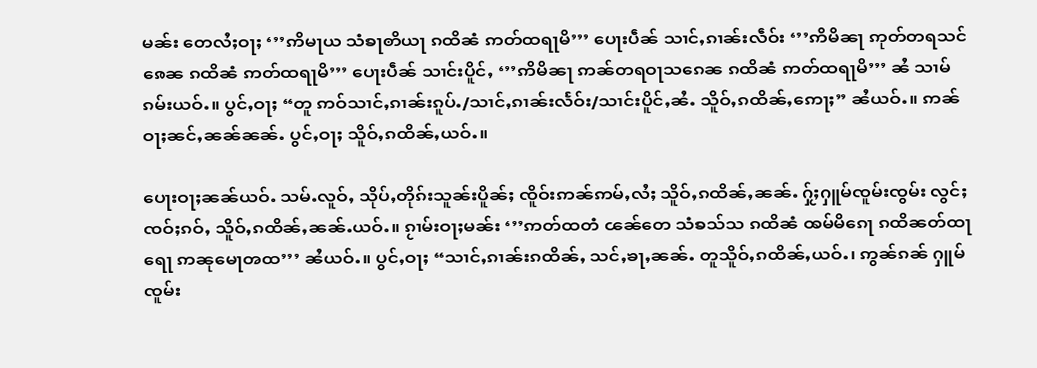မၼ်း တေလႆႈဝႃႈ ‘’’ဢိမႃယ သံꧠႃꩦိယႃ ၵထိၼံ ဢတ်ထရႃမိ’’’ ပေႃးပဵၼ် သၢင်ႇၵၢၼ်းလဵဝ်း ‘’’ဢိမိၼႃ ဢုတ်တရသင်ၷေၼ ၵထိၼံ ဢတ်ထရႃမိ’’’ ပေႃးပဵၼ် သၢင်းပိူင်ႇ ‘’’ဢိမိၼႃ ဢၼ်တရဝႃသၵေၼ ၵထိၼံ ဢတ်ထရႃမိ’’’ ၼႆ သၢမ်ၵမ်းယဝ်ႉ။ ပွင်ႇဝႃႈ “တူ ဢဝ်သၢင်ႇၵၢၼ်းၵူပ်ႉ/သၢင်ႇၵၢၼ်းလႅဝ်း/သၢင်းပိူင်ႇၼႆႉ သိူဝ်ႇၵထိၼ်ႇဢေႃႈ” ၼႆယဝ်ႉ။ ဢၼ်ဝႃႈၼင်ႇၼၼ်ၼၼ်ႉ ပွင်ႇဝႃႈ သိူဝ်ႇၵထိၼ်ႇယဝ်ႉ။

ပေႃးဝႃႈၼၼ်ယဝ်ႉ သမ်ႉလူဝ်ႇ သိုပ်ႇတိုၵ်းသူၼ်းပိူၼ်ႈ ၸိူဝ်းဢၼ်ဢမ်ႇလႆႈ သိူဝ်ႇၵထိၼ်ႇၼၼ်ႉ ႁႂ်ႈႁူမ်ၸူမ်းၸွမ်း လွင်ႈၸဝ်ႈၵဝ်ႇ သိူဝ်ႇၵထိၼ်ႇၼၼ်ႉယဝ်ႉ။ ၵႂၢမ်းဝႃႈမၼ်း ‘’’ဢတ်ထတံ ꧤၼ်တေ သံꧠသ်သ ၵထိၼံ ꩪမ်မိၵေႃ ၵထိၼတ်ထႃရေႃ ဢၼုမေႃၻထ’’’ ၼႆယဝ်ႉ။ ပွင်ႇဝႃႈ “သၢင်ႇၵၢၼ်းၵထိၼ်ႇ သင်ႇၶႃႇၼၼ်ႉ တူသိူဝ်ႇၵထိၼ်ႇယဝ်ႉ၊ ဢွၼ်ၵၼ် ႁူမ်ၸူမ်း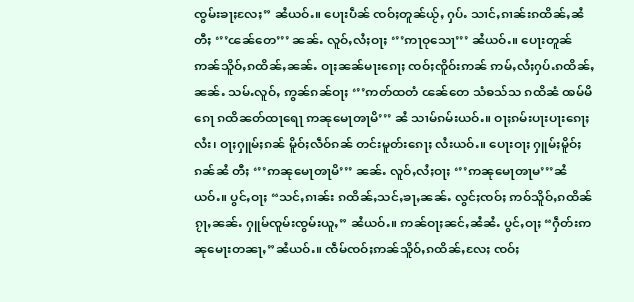ၸွမ်းၶႃႈလႄႈ” ၼႆယဝ်ႉ။ ပေႃးပဵၼ် ၸဝ်ႈတူၼ်ယႂ်ႇ ႁပ်ႉ သၢင်ႇၵၢၼ်းၵထိၼ်ႇၼႆ တီႈ ‘’’ꧤၼ်တေ’’’ ၼၼ်ႉ လူဝ်ႇလႆႈဝႃႈ ‘’’ဢႃဝုသေႃ’’’ ၼႆယဝ်ႉ။ ပေႃးတူၼ်ဢၼ်သိူဝ်ႇၵထိၼ်ႇၼၼ်ႉ ဝႃႈၼၼ်မႃးၵေႃႈ ၸဝ်ႈၸိူဝ်းဢၼ် ဢမ်ႇလႆႈႁပ်ႉၵထိၼ်ႇၼၼ်ႉ သမ်ႉလူဝ်ႇ ဢွၼ်ၵၼ်ဝႃႈ ‘’’ဢတ်ထတံ ꧤၼ်တေ သံꧠသ်သ ၵထိၼံ ꩪမ်မိၵေႃ ၵထိၼတ်ထႃရေႃ ဢၼုမေႃၻႃမိ’’’ ၼႆ သၢမ်ၵမ်းယဝ်ႉ။ ဝႃႈၵမ်းပႃးပႃးၵေႃႈလႆး၊ ဝႃႈႁူမ်ႈၵၼ် မိူဝ်ႈလဵဝ်ၵၼ် တင်းမူတ်းၵေႃႈ လႆးယဝ်ႉ။ ပေႃးဝႃႈ ႁူမ်ႈမိူဝ်ႈၵၼ်ၼႆ တီႈ ‘’’ဢၼုမေႃၻႃမိ’’’ ၼၼ်ႉ လူဝ်ႇလႆႈဝႃႈ ‘’’ဢၼုမေႃၻႃမ’’’ၼႆယဝ်ႉ။ ပွင်ႇဝႃႈ “သင်ႇၵၢၼ်း ၵထိၼ်ႇသင်ႇၶႃႇၼၼ်ႉ လွင်ႈၸဝ်ႈ ဢဝ်သိူဝ်ႇၵထိၼ်ၵႂႃႇၼၼ်ႉ ႁူမ်ၸူမ်းၸွမ်းယူႇ” ၼႆယဝ်ႉ။ ဢၼ်ဝႃႈၼင်ႇၼႆၼႆႉ ပွင်ႇဝႃႈ “ႁဵတ်းဢၼုမေႃးတၼႃႇ”ၼႆယဝ်ႉ။ ၸဵမ်ၸဝ်ႈဢၼ်သိူဝ်ႇၵထိၼ်ႇလႄႈ ၸဝ်ႈ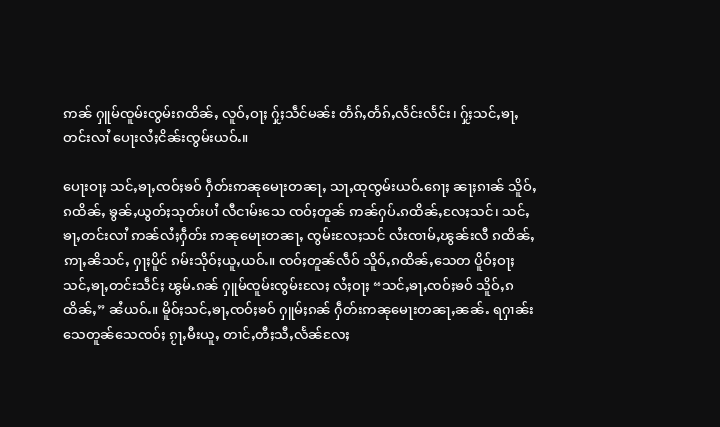ဢၼ် ႁူမ်ၸူမ်းၸွမ်းၵထိၼ်ႇ လူဝ်ႇဝႃႈ ႁႂ်ႈသဵင်မၼ်း တႅၵ်ႇတႅၵ်ႇလႅင်းလႅင်း၊ ႁႂ်ႈသင်ႇၶႃႇတင်းလၢႆ ပေႃးလႆႈငိၼ်းၸွမ်းယဝ်ႉ။

ပေႃးဝႃႈ သင်ႇၶႃႇၸဝ်ႈၶဝ် ႁဵတ်းဢၼုမေႃးတၼႃႇ သႃႇထုၸွမ်းယဝ်ႉၵေႃႈ ၼႃႈၵၢၼ် သိူဝ်ႇၵထိၼ်ႇ ၶွၼ်ႇယွတ်ႈသုတ်းပၢႆ လီငၢမ်းသေ ၸဝ်ႈတူၼ် ဢၼ်ႁပ်ႉၵထိၼ်ႇလႄႈသင်၊ သင်ႇၶႃႇတင်းလၢႆ ဢၼ်လႆႈႁဵတ်း ဢၼုမေႃးတၼႃႇ ၸွမ်းလႄႈသင် လႆးၸၢမ်ႇၽွၼ်းလီ ၵထိၼ်ႇ ဢႃႇၼိသင်ႇ ႁႃႈပိူင် ၵမ်းသိုဝ်ႈယူႇယဝ်ႉ။ ၸဝ်ႈတူၼ်လဵဝ် သိူဝ်ႇၵထိၼ်ႇသေတ ပိူဝ်ႈဝႃႈ သင်ႇၶႃႇတင်းသဵင်ႈ ၽွမ်ႉၵၼ် ႁူမ်ၸူမ်းၸွမ်းလႄႈ လႆႈဝႃႈ “သင်ႇၶႃႇၸဝ်ႈၶဝ် သိူဝ်ႇၵထိၼ်ႇ” ၼႆယဝ်ႉ။ မိူဝ်ႈသင်ႇၶႃႇၸဝ်ႈၶဝ် ႁူမ်ႈၵၼ် ႁဵတ်းဢၼုမေႃးတၼႃႇၼၼ်ႉ ရႁၢၼ်းသေတူၼ်သေၸဝ်ႈ ၵႂႃႇမီးယူႇ တၢင်ႇတီႈသီႇလႅၼ်လႄႈ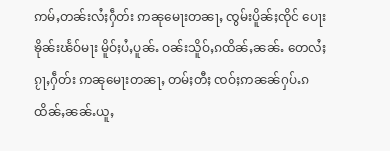ဢမ်ႇတၼ်းလႆႈႁဵတ်း ဢၼုမေႃးတၼႃႇ ၸွမ်းပိူၼ်ႈၸိုင် ပေႃးၶိုၼ်းၽႅဝ်မႃး မိူဝ်ႈပႆႇပူၼ်ႉ ဝၼ်းသိူဝ်ႇၵထိၼ်ႇၼၼ်ႉ တေလႆႈၵႂႃႇႁဵတ်း ဢၼုမေႃးတၼႃႇ တမ်ႈတီႈ ၸဝ်ႈဢၼၼ်ႁပ်ႉၵထိၼ်ႇၼၼ်ႉယူႇ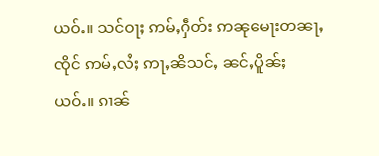ယဝ်ႉ။ သင်ဝႃႈ ဢမ်ႇႁဵတ်း ဢၼုမေႃးတၼႃႇၸိုင် ဢမ်ႇလႆႈ ဢႃႇၼိသင်ႇ ၼင်ႇပိူၼ်ႈယဝ်ႉ။ ၵၢၼ်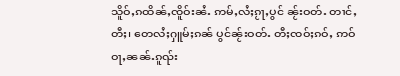သိူဝ်ႇၵထိၼ်ႇၸိူဝ်းၼႆႉ ဢမ်ႇလႆႈၵႂႃႇပွင် ၼႂ်းဝတ်ႉ တၢင်ႇတီႈ၊ တေလႆႈႁူမ်ႈၵၼ် ပွင်ၼႂ်းဝတ်ႉ တီႈၸဝ်ႈၵဝ်ႇ ဢဝ်ဝႃႇၼၼ်ႉၵူၺ်း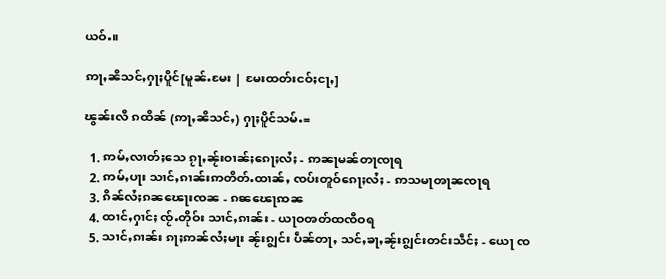ယဝ်ႉ။

ဢႃႇၼိသင်ႇႁႃႈပိူင်[မူၼ်ႉမႄး | မႄးထတ်းငဝ်ႈငႃႇ]

ၽွၼ်းလီ ၵထိၼ် (ဢႃႇၼိသင်ႇ) ႁႃႈပိူင်သမ်ႉ=

  1. ဢမ်ႇလၢတ်ႈသေ ၵႂႃႇၼႂ်းဝၢၼ်ႈၵေႃႈလႆႈ - ဢၼႃမၼ်တႃၸႃရ
  2. ဢမ်ႇပႃး သၢင်ႇၵၢၼ်းဢတိတ်ႉထၢၼ်ႇ ၸပ်းတူဝ်ၵေႃႈလႆႈ - ဢသမႃၻႃၼၸႃရ
  3. ၵိၼ်လႆႈၵၼၽေႃးၸၼ - ၵꧣၽေႃꩡၼ
  4. ထၢင်ႇႁၢင်ႈ ၸႂ်ႉတိုဝ်း သၢင်ႇၵၢၼ်း - ယႃဝၻတ်ထၸီဝရ
  5. သၢင်ႇၵၢၼ်း ၵႃႈဢၼ်လႆႈမႃး ၼႂ်းၵျွင်း ပဵၼ်တႃႇ သင်ႇၶႃႇၼႂ်းၵျွင်းတင်းသဵင်ႈ - ယေႃ ၸ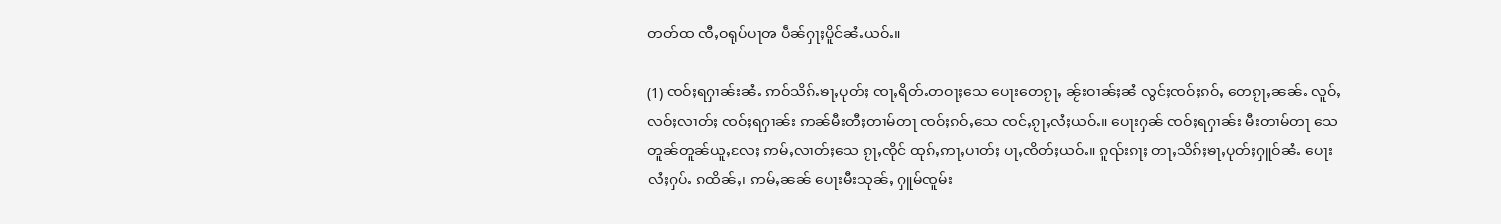တတ်ထ ၸီႇဝရုပ်ပႃၻ ပဵၼ်ႁႃႈပိူင်ၼႆႉယဝ်ႉ။

(1) ၸဝ်ႈရႁၢၼ်းၼႆႉ ဢဝ်သိၵ်ႉၶႃႇပုတ်ႈ ၸႃႇရိတ်ႉတဝႃႈသေ ပေႃးတေၵႂႃႇ ၼႂ်းဝၢၼ်ႈၼႆ လွင်ႈၸဝ်ႈၵဝ်ႇ တေၵႂႃႇၼၼ်ႉ လူဝ်ႇလဝ်ႈလၢတ်ႈ ၸဝ်ႈရႁၢၼ်း ဢၼ်မီးတီႈတၢမ်တႃ ၸဝ်ႈၵဝ်ႇသေ ၸင်ႇၵႂႃႇလႆႈယဝ်ႉ။ ပေႃးႁၼ် ၸဝ်ႈရႁၢၼ်း မီးတၢမ်တႃ သေတူၼ်တူၼ်ယူႇလႄႈ ဢမ်ႇလၢတ်ႈသေ ၵႂႃႇၸိုင် ထုၵ်ႇဢႃႇပၢတ်ႈ ပႃႇၸိတ်ႈယဝ်ႉ။ ၵူၺ်းၵႃႈ တႃႇသိၵ်ႈၶႃႇပုတ်ႈႁူဝ်ၼႆႉ ပေႃးလႆႈႁပ်ႉ ၵထိၼ်ႇ၊ ဢမ်ႇၼၼ် ပေႃးမီးသုၼ်ႇ ႁူမ်ၸူမ်း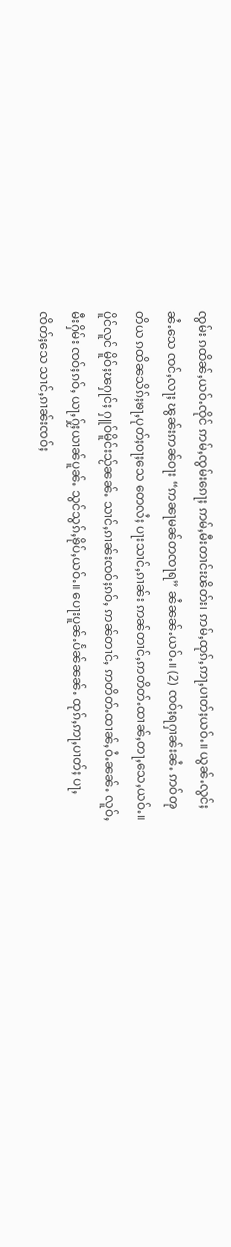ၸွမ်း ၵထိၼ်ႇယဝ်ႉၸိုင် ဢမ်ႇၸွမ်းၵေႃႈ ဢမ်ႇမီးတၢင်းၽိတ်း၊ ဢမ်ႇထုၵ်ႇဢႃႇပၢတ်ႈယဝ်ႉ။ ယွၼ်ႉလွင်ႈၼႆႉသေ ၸင်ႇလႃႈ ၽွၼ်းဢၼ်ဝႃး “ဢၼႃမၼ်တၸႃရ” ၼႆၼၼ်ႉယဝ်ႉ။ (2) ၸဝ်ႈရႁၢၼ်းၼႆႉ ဢဝ်ၻုတိယ ၵထိၼသိၵ်ႈၶႃႇပုတ်ႈဝႃႈသေ တေလႆႈ ပႃးသၢင်ႇၵၢၼ်း ဢၼ်တၢင်ႇဢတိတ်ႉထၢၼ်ႇတႃႇသေႇယဝ်ႉ။ ပိူင်လူင် မိူဝ်ႈၽႁုင်ႈ ႁူဝ်မိူင်းသႂ်ၼၼ်ႉ သၢင်ႇၵၢၼ်းၸဝ်ႈၵဝ်ႇ ဢၼ်တၢင်ႇ ဢတိတ်ႉထၢၼ်ႇဝႆႉၼၼ်ႉ လူဝ်ႇမီးႁိမ်း ၸဝ်ႈၵဝ်ႇ ယႃႇႁႂ်ႈယၢၼ်ပူၼ်ႉ သွင်သွၵ်ႇၶိုပ်ႇယဝ်ႉ။ ပေႃးပူၼ်ႉပႅၼ်ၼၼ်ႉ ထုၵ်ႇဢႃႇပၢတ်ႈ ပႃႇၸိတ်ႈသေ သၢင်ႇၵၢၼ်းၸဝ်ႈ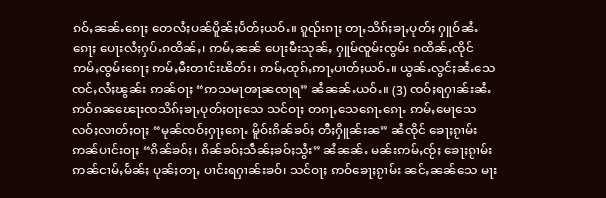ၵဝ်ႇၼၼ်ႉၵေႃႈ တေလႆႈပၼ်ပိူၼ်ႈပႅတ်ႈယဝ်ႉ။ ၵူၺ်းၵႃႈ တႃႇသိၵ်ႈၶႃႇပုတ်ႈ ႁူဝ်ၼႆႉၵေႃႈ ပေႃးလႆႈႁပ်ႉၵထိၼ်ႇ၊ ဢမ်ႇၼၼ် ပေႃးမီးသုၼ်ႇ ႁူမ်ၸူမ်းၸွမ်း ၵထိၼ်ႇၸိုင် ဢမ်ႇၸွမ်းၵေႃႈ ဢမ်ႇမီးတၢင်းၽိတ်း၊ ဢမ်ႇထုၵ်ႇဢႃႇပၢတ်ႈယဝ်ႉ။ ယွၼ်ႉလွင်ႈၼႆႉသေ ၸင်ႇလႆႈၽွၼ်း ဢၼ်ဝႃႈ “ဢသမႃၻႃၼၸႃရ” ၼႆၼၼ်ႉယဝ်ႉ။ (3) ၸဝ်ႈရႁၢၼ်းၼႆႉ ဢဝ်ၵၼၽေႃးၸသိၵ်ႈၶႃႇပုတ်ႈဝႃႈသေ သင်ဝႃႈ တၵႃႇသေၵေႃႉၵေႃႉ ဢမ်ႇမေႃသေ လဝ်ႈလၢတ်ႈဝႃႈ “မုၼ်ၸဝ်ႈႁႃႈၵေႃႉ မိူဝ်းၵိၼ်ၶဝ်ႈ တီႈႁိူၼ်းၼ” ၼႆၸိုင် ၶေႃႈၵႂၢမ်း ဢၼ်ပၢင်းဝႃႈ “ၵိၼ်ၶဝ်ႈ၊ ၵိၼ်ၶဝ်ႈသဵၼ်ႈၶဝ်ႈသွႆး” ၼႆၼၼ်ႉ မၼ်းဢမ်ႇၸႂ်ႈ ၶေႃႈၵႂၢမ်း ဢၼ်ငၢမ်ႇမႅၼ်ႈ ပုၼ်ႈတႃႇ ပၢင်းရႁၢၼ်းၶဝ်၊ သင်ဝႃႈ ဢဝ်ၶေႃႈၵႂၢမ်း ၼင်ႇၼၼ်သေ မႃး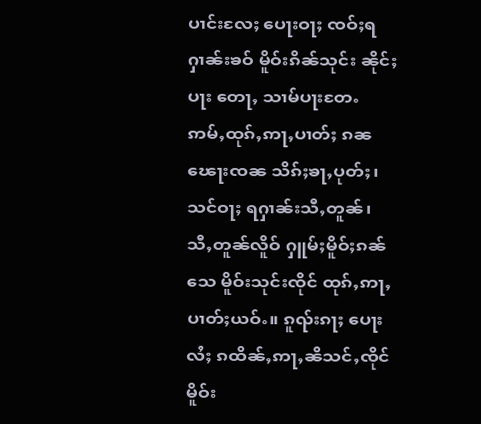ပၢင်းလႄႈ ပေႃးဝႃႈ ၸဝ်ႈရႁၢၼ်းၶဝ် မိူဝ်းၵိၼ်သုင်း ၼိုင်ႈပႃး တေႃႇ သၢမ်ပႃးတႄႉ ဢမ်ႇထုၵ်ႇဢႃႇပၢတ်ႈ ၵၼၽေႃးၸၼ သိၵ်ႈၶႃႇပုတ်ႈ၊ သင်ဝႃႈ ရႁၢၼ်းသီႇတူၼ်၊ သီႇတူၼ်လိူဝ် ႁူမ်ႈမိူဝ်ႈၵၼ်သေ မိူဝ်းသုင်းၸိုင် ထုၵ်ႇဢႃႇပၢတ်ႈယဝ်ႉ။ ၵူၺ်းၵႃႈ ပေႃးလႆႈ ၵထိၼ်ႇဢႃႇၼိသင်ႇၸိုင် မိူဝ်း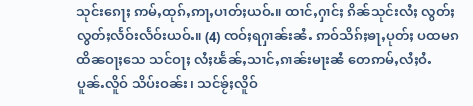သုင်းၵေႃႈ ဢမ်ႇထုၵ်ႇဢႃႇပၢတ်ႈယဝ်ႉ။ ထၢင်ႇႁၢင်ႈ ၵိၼ်သုင်းလႆႈ လွတ်ႈလွတ်ႈလႅဝ်းလႅဝ်းယဝ်ႉ။ (4) ၸဝ်ႈရႁၢၼ်းၼႆႉ ဢဝ်သိၵ်ႈၶႃႇပုတ်ႈ ပထမၵထိၼဝႃႈသေ သင်ဝႃႈ လႆႈၽႅၼ်ႇသၢင်ႇၵၢၼ်းမႃးၼႆ တေဢမ်ႇလႆႈဝႆႉ ပူၼ်ႉလိူဝ် သိပ်းဝၼ်း၊ သင်ၶႂ်ႈလိူဝ်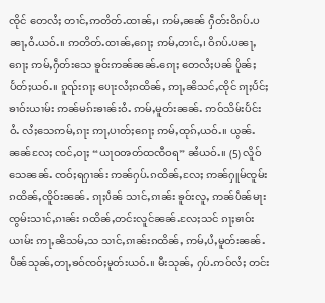ၸိုင် တေလႆႈ တၢင်ႇဢတိတ်ႉထၢၼ်ႇ၊ ဢမ်ႇၼၼ် ႁဵတ်းဝိၵပ်ႉပၼႃႇဝႆႉယဝ်ႉ။ ဢတိတ်ႉထၢၼ်ႇၵေႃႈ ဢမ်ႇတၢင်ႇ၊ ဝိၵပ်ႉပၼႃႇၵေႃႈ ဢမ်ႇႁဵတ်းသေ ၶူဝ်းဢၼ်ၼၼ်ႉၵေႃႈ တေလႆႈပၼ် ပိူၼ်ႈ ပႅတ်ႈယဝ်ႉ။ ၵူၺ်းၵႃႈ ပေႃးလႆႈၵထိၼ်ႇ ဢႃႇၼိသင်ႇၸိုင် ၵႃႈပႅင်ႈၶၢဝ်းယၢမ်း ဢၼ်မၵ်းၶၢၼ်းဝႆႉ ဢမ်ႇမူတ်းၼၼ်ႉ ဢဝ်သိမ်းပႅင်းဝႆႉ လႆႈသေဢမ်ႇၵႃး ဢႃႇပၢတ်ႈၵေႃႈ ဢမ်ႇထုၵ်ႇယဝ်ႉ။ ယွၼ်ႉၼၼ်လႄႈ ၸင်ႇဝႃႈ “ယႃဝၻတ်ထၸီဝရ” ၼႆယဝ်ႉ။ (5) လိူဝ်သေၼၼ်ႉ ၸဝ်ႈရႁၢၼ်း ဢၼ်ႁပ်ႉၵထိၼ်ႇလႄႈ ဢၼ်ႁူမ်ၸူမ်း ၵထိၼ်ႇၸိူဝ်းၼၼ်ႉ ၵႃႈပဵၼ် သၢင်ႇၵၢၼ်း ၶူဝ်းလူႇ ဢၼ်ပဵၼ်မႃး ၸွမ်းသၢင်ႇၵၢၼ်း ၵထိၼ်ႇတင်းလူင်ၼၼ်ႉလႄႈသင် ၵႃႈၶၢဝ်းယၢမ်း ဢႃႇၼိသမ်ႇသ သၢင်ႇၵၢၼ်းၵထိၼ်ႇ ဢမ်ႇပႆႇမူတ်းၼၼ်ႉ ပဵၼ်သုၼ်ႇတႃႇၶဝ်ၸဝ်ႈမူတ်းယဝ်ႉ။ မီးသုၼ်ႇ ႁပ်ႉဢဝ်လႆႈ တင်း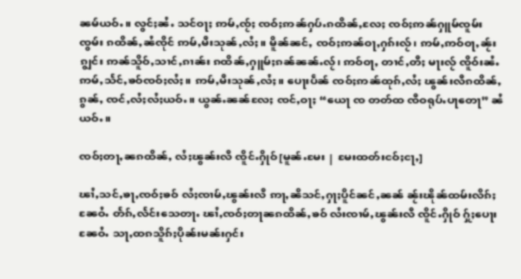ၼမ်ယဝ်ႉ။ လွင်ႈၼႆႉ သင်ဝႃႈ ဢမ်ႇၸႂ်ႈ ၸဝ်ႈဢၼ်ႁပ်ႉၵထိၼ်ႇလႄႈ ၸဝ်ႈဢၼ်ႁူမ်ၸူမ်းၸွမ်း ၵထိၼ်ႇၼႆၸိုင် ဢမ်ႇမီးသုၼ်ႇလႆႈ။ မိူၼ်ၼင်ႇ ၸဝ်ႈဢၼ်ဝႃႇႁၵ်းလႂ်၊ ဢမ်ႇဢဝ်ဝႃႇၼႂ်းၵျွင်း ဢၼ်သိူဝ်ႇသၢင်ႇၵၢၼ်း ၵထိၼ်ႇႁူမ်ႈၵၼ်ၼၼ်ႉလႂ်၊ ဢဝ်ဝႃႇ တၢင်ႇတီႈ မႃးလႂ် ၸိူဝ်းၼႆႉ ဢမ်ႇသႅင်ႇၶဝ်ၸဝ်ႈလႆႈ။ ဢမ်ႇမီးသုၼ်ႇလႆႈ။ ပေႃးပဵၼ် ၸဝ်ႈဢၼ်ထုၵ်ႇလႆႈ ၽွၼ်းလီၵထိၼ်ႇၵွၼ်ႇ ၸင်ႇလႆႈလႆႈယဝ်ႉ။ ယွၼ်ႉၼၼ်လႄႈ ၸင်ႇဝႃႈ “ယေႃ ၸ တတ်ထ ၸီဝရုပ်ႉပႃတေႃ” ၼႆယဝ်ႉ။

ၸဝ်ႈတႃႇၼၵထိၼ်ႇ လႆႈၽွၼ်းလီ ၸိူင်ႉႁိုဝ်[မူၼ်ႉမႄး | မႄးထတ်းငဝ်ႈငႃႇ]

ၽၢႆႇသင်ႇၶႃႇၸဝ်ႈၶဝ် လႆႈၸၢမ်ႇၽွၼ်းလီ ဢႃႇၼိသင်ႇႁႃႈပိူင်ၼင်ႇၼၼ် ၼႂ်းၽိုၼ်ထမ်းလိၵ်ႈ ၼႄဝႆႉ တႅၵ်ႇလႅင်းသေတႃႉ ၽၢႆႇၸဝ်ႈတႃၼၵထိၼ်ႇၶဝ် လႆးၸၢမ်ႇၽွၼ်းလီ ၸိူင်ႉႁိုဝ် ႁႂ်ႈပေႃးၼႄဝႆႉ သႃႇထၵသိူၵ်ႈပိုၼ်းမၼ်းႁင်း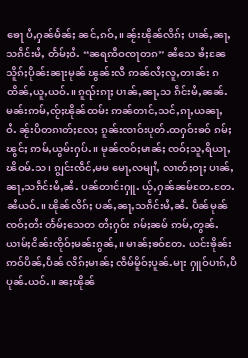ၶေႃ ပႆႇႁၼ်မႅၼ်ႈ ၼင်ႇၵဝ်ႇ။ ၼႂ်းၽိုၼ်လိၵ်ႈ ပၢၼ်ႇၼႃႇသၵဵင်းမႆႇ တႅမ်ႈဝႆႉ “ၼရꩡီဝၸႃတၵ” ၼႆသေ ၶႆႈၼႄ သိူၵ်ႈပိုၼ်းၼႃးမုၼ် ၽွၼ်းလီ ဢၼ်လႆႈလူႇတၢၼ်း ၵထိၼ်ႇယူႇယဝ်ႉ။ ၵူၺ်းၵႃႈ ပၢၼ်ႇၼႃႇသ ၵဵင်းမႆႇၼၼ်ႉ မၼ်းဢမ်ႇၸႂ်ႈၽိုၼ်ထမ်း ဢၼ်တၢင်ႇသင်ႇၵႃႇယၼႃႇဝႆႉ ၼႂ်းပိတၵၢတ်ႈလႄႈ ၵူၼ်းၸၢဝ်းပုတ်ႉထႁဝ်းၶဝ် ၵမ်ႈၽွင်ႈ ဢမ်ႇယွမ်းႁပ်ႉ။ မုၼ်ၸဝ်ႈမၢၼ်ႈ ၸဝ်ႈသူႇရိယႃႇၽိဝမ်ႉသ၊ ၵျွင်းၸဵင်ႇမမ မေႃႇလမျၢႆႇ လၢတ်ႈဝႃႈ ပၢၼ်ႇၼႃႇသၵဵင်းမႆႇၼႆႉ ပၼ်တၢင်းႁူႉ ယႂ်ႇႁၼ်ၼမ်တႄႉတႄႉ ၼႆယဝ်ႉ။ ၽိုၼ်လိၵ်ႈ ပၼ်ႇၼႃႇသၵဵင်းမႆႇၼႆႉ ပဵၼ်မုၼ်ၸဝ်ႈတႆး တႅမ်ႈသေတ တႆႈႁဝ်း ၵမ်ႈၼမ် ဢမ်ႇတွၼ်ႉယၢမ်ႈငိၼ်းၸိုဝ်ႈမၼ်းၵွၼ်ႇ။ မၢၼ်ႈၶဝ်တႄႉ ယင်းၶိုၼ်းဢဝ်ပိၼ်ႇပဵၼ် လိၵ်ႈမၢၼ်ႈ ၸဵမ်မိူဝ်ႈပူၼ်ႉမႃး ႁူဝ်ပၢၵ်ႇပီပုၼ်ႉယဝ်ႉ။ ၼႈၽိုၼ်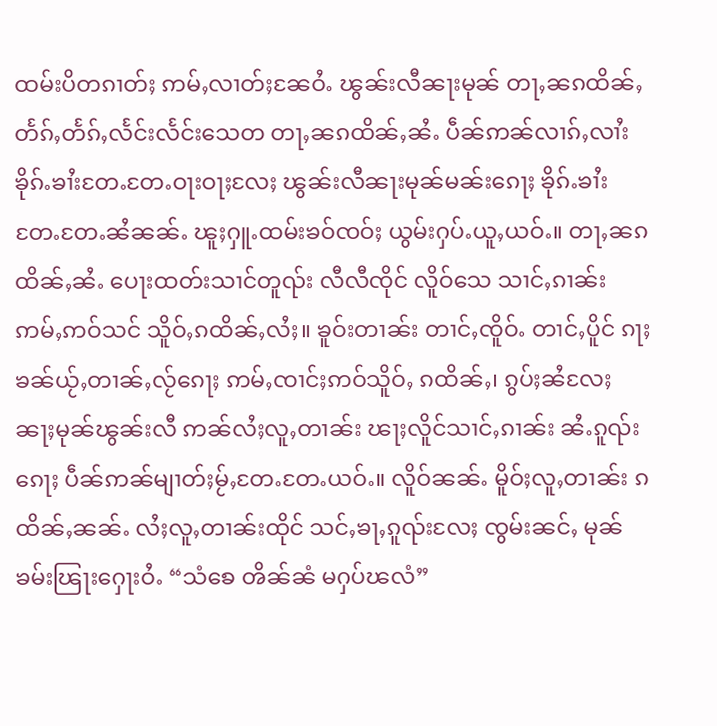ထမ်းပိတၵၢတ်ႈ ဢမ်ႇလၢတ်ႈၼႄဝႆႉ ၽွၼ်းလီၼႃးမုၼ် တႃႇၼၵထိၼ်ႇ တႅၵ်ႇတႅၵ်ႇလႅင်းလႅင်းသေတ တႃႇၼၵထိၼ်ႇၼႆႉ ပဵၼ်ဢၼ်လၢၵ်ႇလၢႆး ၶိုၵ်ႉၶၢႆးတႄႉတႄႉဝႃးဝႃႈလႄႈ ၽွၼ်းလီၼႃးမုၼ်မၼ်းၵေႃႈ ၶိုၵ်ႉၶၢႆးတႄႉတႄႉၼႆၼၼ်ႉ ၽူႈႁူႉထမ်းၶဝ်ၸဝ်ႈ ယွမ်းႁပ်ႉယူႇယဝ်ႉ။ တႃႇၼၵထိၼ်ႇၼႆႉ ပေႃးထတ်းသၢင်တူၺ်း လီလီၸိုင် လိူဝ်သေ သၢင်ႇၵၢၼ်း ဢမ်ႇဢဝ်သင် သိူဝ်ႇၵထိၼ်ႇလႆႈ။ ၶူဝ်းတၢၼ်း တၢင်ႇၸိူဝ်ႉ တၢင်ႇပိူင် ၵႃႈၶၼ်ယႂ်ႇတၢၼ်ႇလႂ်ၵေႃႈ ဢမ်ႇၸၢင်ႈဢဝ်သိူဝ်ႇ ၵထိၼ်ႇ၊ ၵွပ်ႈၼႆလႄႈ ၼႃႈမုၼ်ၽွၼ်းလီ ဢၼ်လႆႈလူႇတၢၼ်း ၽႃႈလိူင်သၢင်ႇၵၢၼ်း ၼႆႉၵူၺ်းၵေႃႈ ပဵၼ်ဢၼ်မျၢတ်ႈမႂ်ႇတႄႉတႄႉယဝ်ႉ။ လိူဝ်ၼၼ်ႉ မိူဝ်ႈလူႇတၢၼ်း ၵထိၼ်ႇၼၼ်ႉ လႆႈလူႇတၢၼ်းထိုင် သင်ႇၶႃႇၵူၺ်းလႄႈ ၸွမ်းၼင်ႇ မုၼ်ၶမ်းၽြႃးႁေႃးဝႆႉ “သံꧠေ ၻိၼ်ၼံ မႁပ်ၽလံ”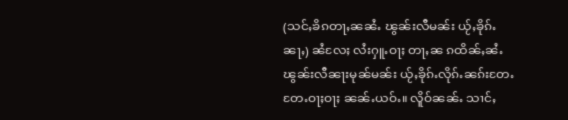(သင်ႇၶိၵတႃႇၼၼႆႉ ၽွၼ်းလီမၼ်း ယႂ်ႇၶိုၵ်ႉၼႃႇ) ၼႆလႄႈ လႆးႁူႉဝႃႈ တႃႇၼ ၵထိၼ်ႇၼႆႉ ၽွၼ်းလီၼႃးမုၼ်မၼ်း ယႂ်ႇၶိုၵ်ႉလိုၵ်ႉၼၵ်းတႄႉတႄႉဝႃႈဝႃႈ ၼၼ်ႉယဝ်ႉ။ လိူဝ်ၼၼ်ႉ သၢင်ႇ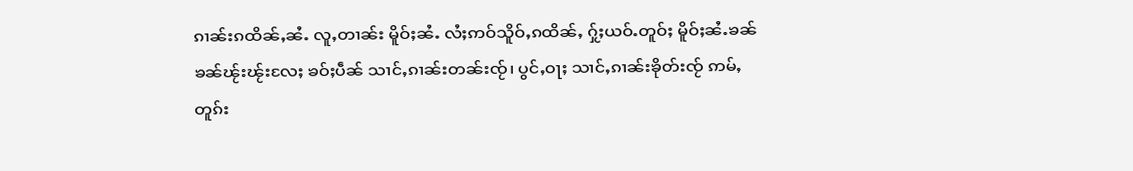ၵၢၼ်းၵထိၼ်ႇၼႆႉ လူႇတၢၼ်း မိူဝ်ႈၼႆႉ လႆႈဢဝ်သိူဝ်ႇၵထိၼ်ႇ ႁႂ်ႈယဝ်ႉတူဝ်ႈ မိူဝ်ႈၼႆႉၶၼ်ၶၼ်ၽႂ်းၽႂ်းလႄႈ ၶဝ်ႈပဵၼ် သၢင်ႇၵၢၼ်းတၼ်းၸႂ်၊ ပွင်ႇဝႃႈ သၢင်ႇၵၢၼ်းၶိုတ်းၸႂ် ဢမ်ႇတူၵ်း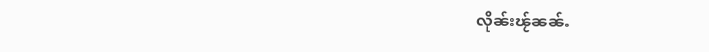လိုၼ်းၽႂ်ၼၼ်ႉ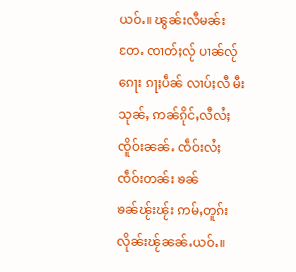ယဝ်ႉ။ ၽွၼ်းလီမၼ်းတႄႉ ၸၢတ်ႈလႂ် ပၢၼ်လႂ်ၵေႃး ၵႃႈပဵၼ် လၢပ်ႈလီ မီးသုၼ်ႇ ဢၼ်ၵိုင်ႇလီလႆႈၸိူဝ်းၼၼ်ႉ ၸဵဝ်းလႆႈ ၸဵဝ်းတၼ်း ၶၼ်ၶၼ်ၽႂ်းၽႂ်း ဢမ်ႇတူၵ်းလိုၼ်းၽႂ်ၼၼ်ႉယဝ်ႉ။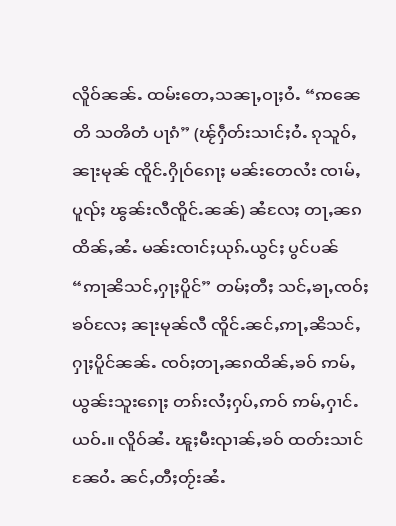လိူဝ်ၼၼ်ႉ ထမ်းတေႇသၼႃႇဝႃႈဝႆႉ “ꩡၼေတိ သၻိတံ ပႃၵံ” (ၽႂ်ႁဵတ်းသၢင်ႈဝႆႉ ၵုသူဝ်ႇၼႃးမုၼ် ၸိူင်ႉႁိုဝ်ၵေႃႈ မၼ်းတေလႆး ၸၢမ်ႇပူၺ်ႈ ၽွၼ်းလီၸိူင်ႉၼၼ်) ၼႆလႄႈ တႃႇၼၵထိၼ်ႇၼႆႉ မၼ်းၸၢင်ႈယုၵ်ႉယွင်ႈ ပွင်ပၼ် “ဢႃၼိသင်ႇႁႃႈပိူင်” တမ်ႈတီႈ သင်ႇၶႃႇၸဝ်ႈၶဝ်လႄႈ ၼႃးမုၼ်လီ ၸိူင်ႉၼင်ႇဢႃႇၼိသင်ႇ ႁႃႈပိူင်ၼၼ်ႉ ၸဝ်ႈတႃႇၼၵထိၼ်ႇၶဝ် ဢမ်ႇယွၼ်းသူးၵေႃႈ တၵ်းလႆႈႁပ်ႇဢဝ် ဢမ်ႇႁၢင်ႉယဝ်ႉ။ လိူဝ်ၼႆႉ ၽူႈမီးၺၢၼ်ႇၶဝ် ထတ်းသၢင်ၼႄဝႆႉ ၼင်ႇတီႈတႂ်းၼႆႉ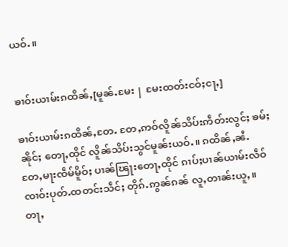ယဝ်ႉ။


ၶၢဝ်းယၢမ်းၵထိၼ်ႇ[မူၼ်ႉမႄး | မႄးထတ်းငဝ်ႈငႃႇ]

ၶၢဝ်းယၢမ်းၵထိၼ်ႇတႄႉ တႄႇဢဝ်လိူၼ်သိပ်းဢဵတ်းလွင်ႈ ၶမ်ႈၼိုင်ႈ တေႃႇထိုင် လိူၼ်သိပ်းသွင်မူၼ်းယဝ်ႉ။ ၵထိၼ်ႇၼႆႉ တႄႇမႃးၸဵမ်မိူဝ်ႈ ပၢၼ်ၽြႃးတေႃႇထိုင် ၵၢပ်ႈပၢၼ်ယၢမ်းလဵဝ် ၸၢဝ်းပုတ်ႉထတင်းသဵင်ႈ တိုၵ်ႉဢွၼ်ၵၼ် လူႇတၢၼ်းယူႇ။ တႃႇ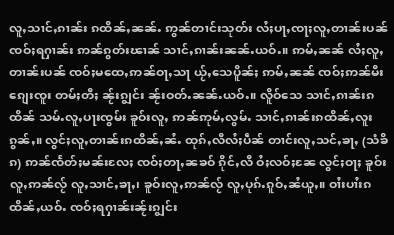လူႇသၢင်ႇၵၢၼ်း ၵထိၼ်ႇၼၼ်ႉ ဢွၼ်တၢင်းသုတ်း လႆႈပႃႇၸႃႈလူႇတၢၼ်းပၼ် ၸဝ်ႈရႁၢၼ်း ဢၼ်ၵွတ်းၽၢၼ် သၢင်ႇၵၢၼ်းၼၼ်ႉယဝ်ႉ။ ဢမ်ႇၼၼ် လႆႈလူႇတၢၼ်းပၼ် ၸဝ်ႈမထေႇဢၼ်ဝႃႇသႃ ယႂ်ႇသေပိူၼ်ႈ ဢမ်ႇၼၼ် ၸဝ်ႈဢၼ်မီးၵျေးၸူး တမ်ႈတီႈ ၼႂ်းၵျွင်း ၼႂ်းဝတ်ႉၼၼ်ႉယဝ်ႉ။ လိူဝ်သေ သၢင်ႇၵၢၼ်းၵထိၼ် သမ်ႉလူႇပႃးၸွမ်း ၶူဝ်းလူႇ ဢၼ်ဢုမ်ႇလွမ်ႉ သၢင်ႇၵၢၼ်းၵထိၼ်ႇလူးၵွၼ်ႇ။ လွင်ႈလူႇတၢၼ်းၵထိၼ်ႇၼႆႉ ထုၵ်ႇလီလႆႈပဵၼ် တၢင်းလူႇသင်ႇၶႃႇ (သံၶိၵ) ဢၼ်ၸႅတ်ႈမၼ်းလႄႈ ၸဝ်ႈတႃႇၼၶဝ် ၵိုင်ႇလီ ဝႆႈလဝ်ႈၼႄ လွင်ႈဝႃႈ ၶူဝ်းလူႇဢၼ်လႂ် လူႇသၢင်ႇၶႃႇ၊ ၶူဝ်းလူႇဢၼ်လႂ် လူႇပုၵ်ႉၵူဝ်ႇၼႆယူႇ။ ဝၢႆးပၢႆးၵထိၼ်ႇယဝ်ႉ ၸဝ်ႈရႁၢၼ်းၼႂ်းၵျွင်း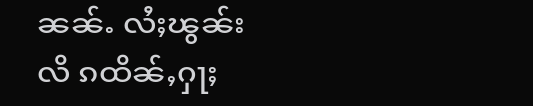ၼၼ်ႉ လႆႈၽွၼ်းလိ ၵထိၼ်ႇႁႃႈ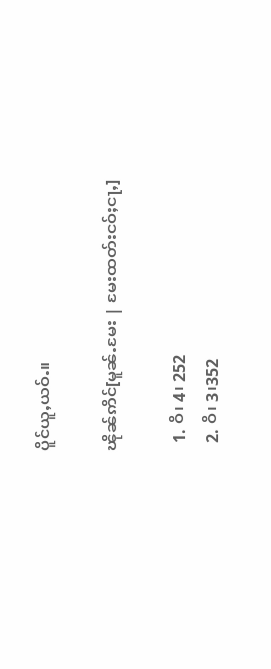ပိူင်ယူႇယဝ်ႉ။

ၽိုၼ်ဢိင်[မူၼ်ႉမႄး | မႄးထတ်းငဝ်ႈငႃႇ]

  1. ဝိ၊ 4၊ 252
  2. ဝိ၊ 3၊352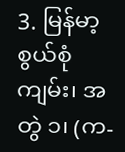3. မြန်မာ့စွယ်စုံကျမ်း၊ အတွဲ ၁၊ (က-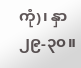ကုံ)၊ နှာ ၂၉-၃၀။